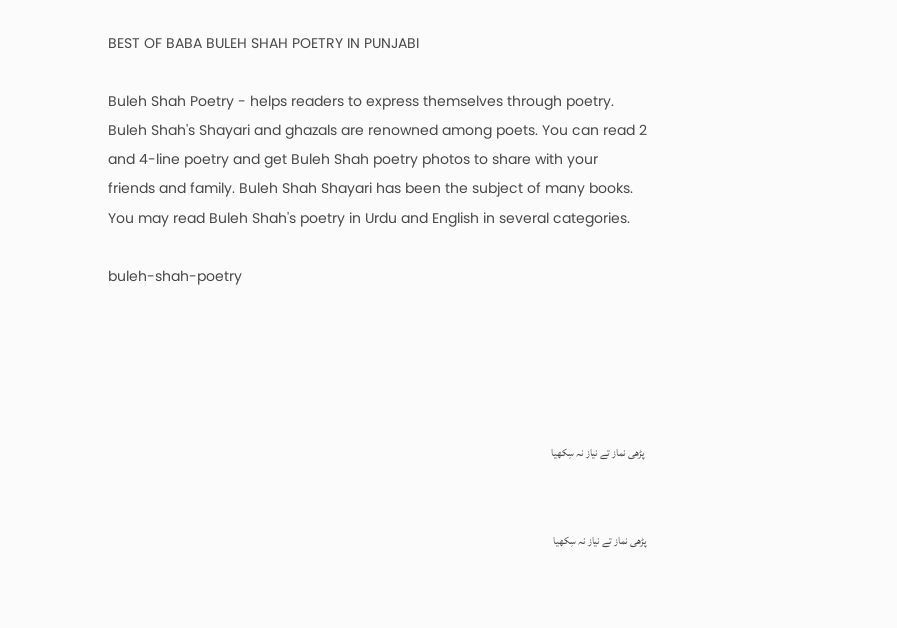BEST OF BABA BULEH SHAH POETRY IN PUNJABI

Buleh Shah Poetry - helps readers to express themselves through poetry. Buleh Shah's Shayari and ghazals are renowned among poets. You can read 2 and 4-line poetry and get Buleh Shah poetry photos to share with your friends and family. Buleh Shah Shayari has been the subject of many books. You may read Buleh Shah's poetry in Urdu and English in several categories.

buleh-shah-poetry





 پڑھی نماز تے نیاز نہ سِکھیا


پڑھی نماز تے نیاز نہ سِکھیا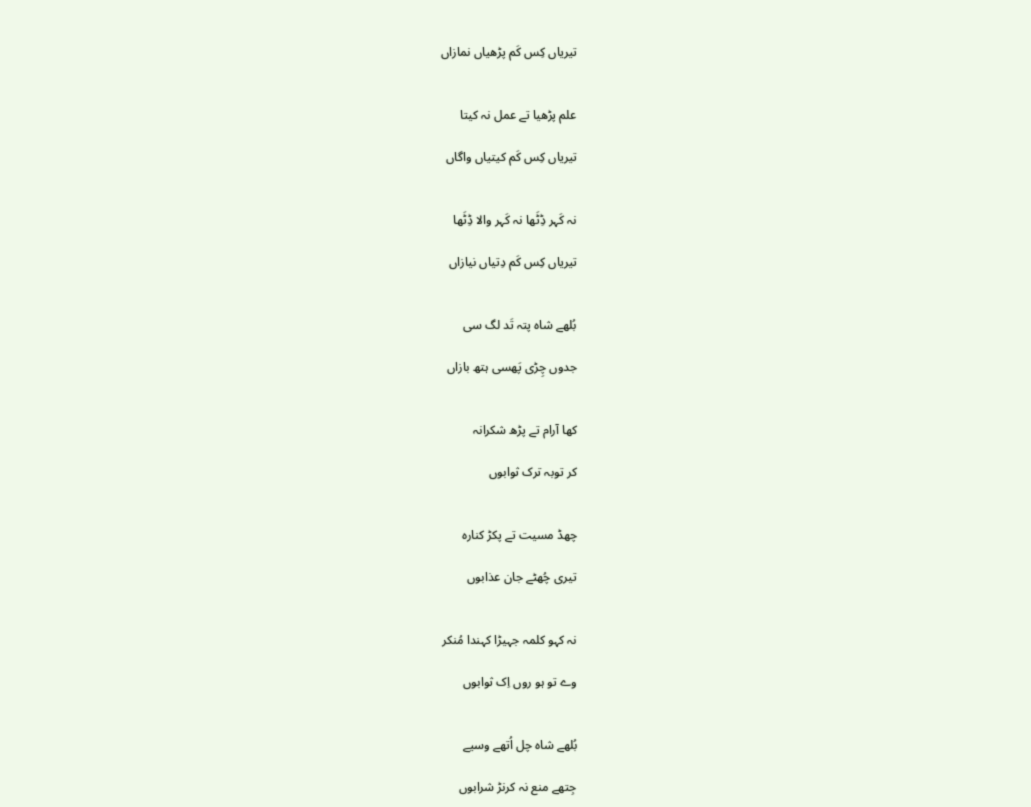تیریاں کِس کَم پڑھیاں نمازاں


علم پڑھیا تے عمل نہ کیتا

تیریاں کِس کَم کیتیاں واگاں


نہ کَہر ڈِٹَھا نہ کَہر والا ڈِٹَھا

تیریاں کِس کَم دِتیاں نیازاں


بُلھے شاہ پتہ تَد لگ سی

جدوں چِڑی پَھسی ہتھ بازاں


کھا آرام تے پڑھ شکرانہ

کر توبہ ترک ثوابوں


چھڈ مسیت تے پکڑ کنارہ

تیری چُھٹے جان عذابوں


نہ کہو کلمہ جہیڑا کہندا مُنکر

وے تو ہو روں اِک ثوابوں


بُلھے شاہ چل اُتھے وسیے

جِتھے منع نہ کرنڑ شرابوں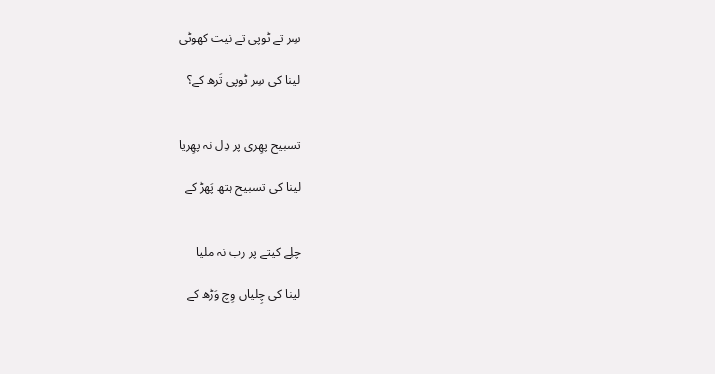سِر تے ٹوپی تے نیت کھوٹی

لینا کی سِر ٹوپی تَرھ کے؟


تسبیح پھِری پر دِل نہ پھِریا

لینا کی تسبیح ہتھ پَھڑ کے


چلِے کیتے پر رب نہ ملیا

لینا کی چِلیاں وِچ وَڑھ کے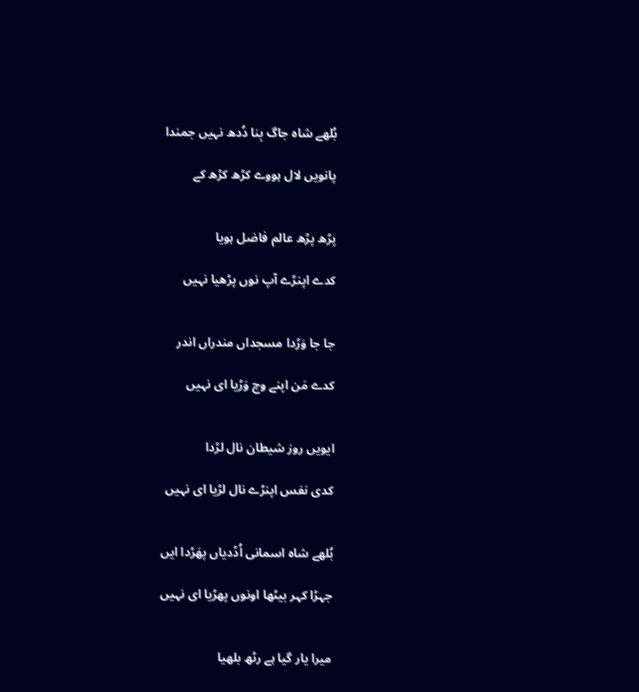بُلھے شاہ جاگ بِنا دُدھ نہیں جمندا

پانویں لال ہووے کڑھ کڑھ کے


پڑھ پڑھ عالم فاضل ہویا

کدے اپنڑے آپ نوں پڑھیا نہیں


جا جا وَڑدا مسجداں مندراں اندر

کدے مَن اپنے وچ وَڑیا ای نہیں


ایویں روز شیطان نال لڑدا

کدی نفس اپنڑے نال لڑیا ای نہیں


بُلھے شاہ اسمانی اُڈدیاں پھَڑدا ایں

جہڑا کہر بیٹھا اونوں پھڑیا ای نہیں


میرا یار گیا ہے رٹھ بلھیا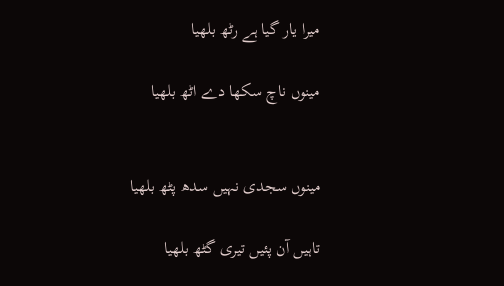میرا یار گیا ہے رٹھ بلھیا

مینوں ناچ سکھا دے اٹھ بلھیا


مینوں سجدی نہیں سدھ پٹھ بلھیا

تاہیں آن پئیں تیری گٹھ بلھیا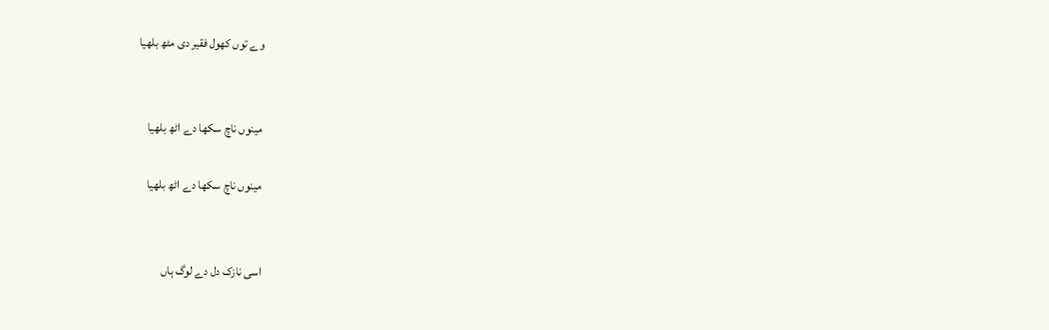وے توں کھول فقیر دی مٹھ بلھیا


مینوں ناچ سکھا دے اٹھ بلھیا

مینوں ناچ سکھا دے اٹھ بلھیا


اسی نازک دل دے لوگ ہاں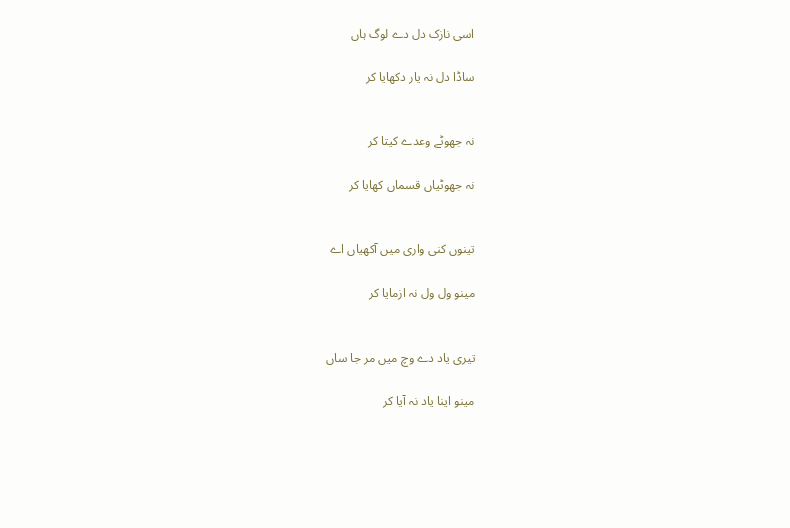اسی نازک دل دے لوگ ہاں

ساڈا دل نہ یار دکھایا کر


نہ جھوٹے وعدے کیتا کر

نہ جھوٹیاں قسماں کھایا کر


تینوں کنی واری میں آکھیاں اے

مینو ول ول نہ ازمایا کر


تیری یاد دے وچ میں مر جا ساں

مینو اینا یاد نہ آیا کر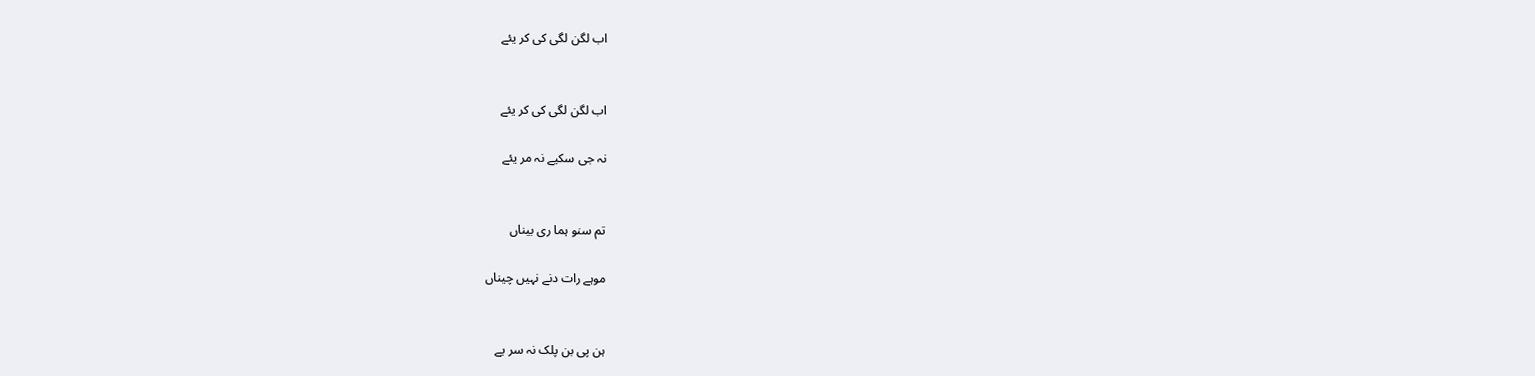اب لگن لگی کی کر یئے


اب لگن لگی کی کر یئے

نہ جی سکیے نہ مر یئے


تم سنو ہما ری بیناں

موہے رات دنے نہیں چیناں


ہن پی بن پلک نہ سر یے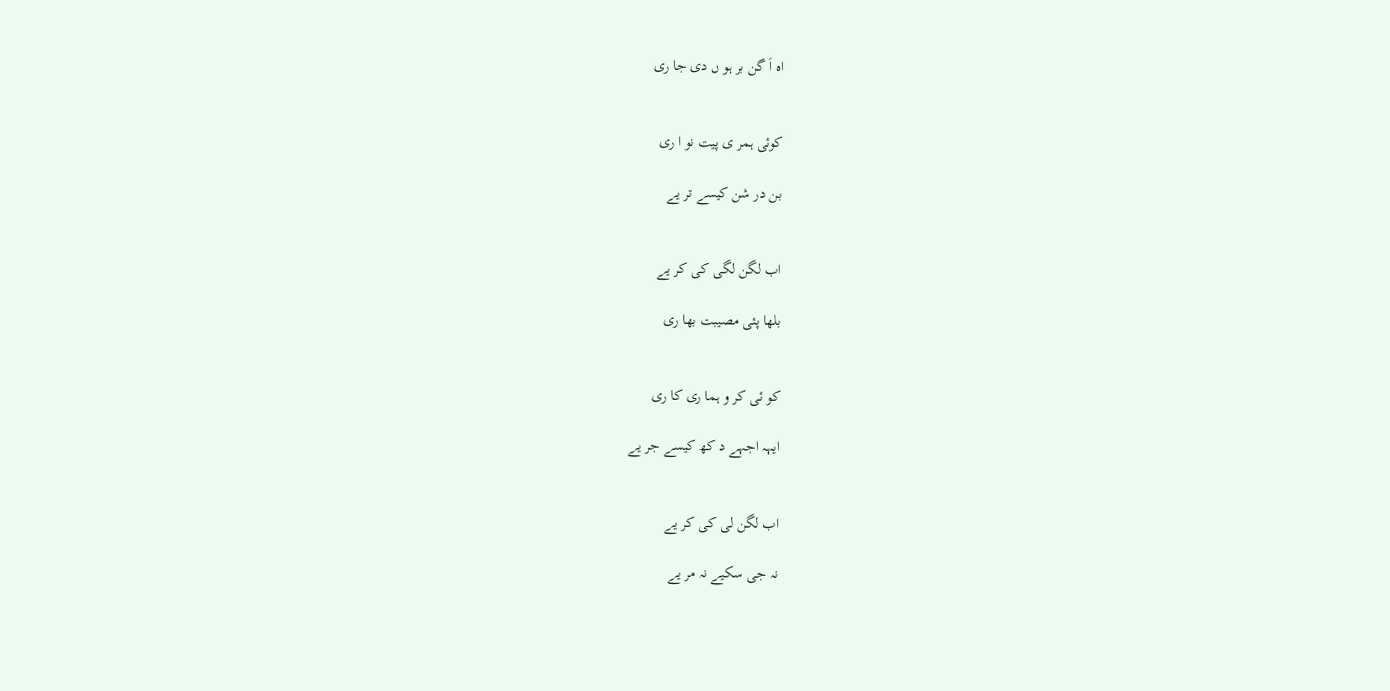اہ اَ گن بر ہو ں دی جا ری


کوئی ہمر ی پیت نو ا ری

بن در شن کیسے تر یے


اب لگن لگی کی کر یے

بلھا پئی مصیبت بھا ری


کو ئی کر و ہما ری کا ری

ایہہ اجہے د کھ کیسے جر یے


اب لگن لی کی کر یے

نہ جی سکیے نہ مر یے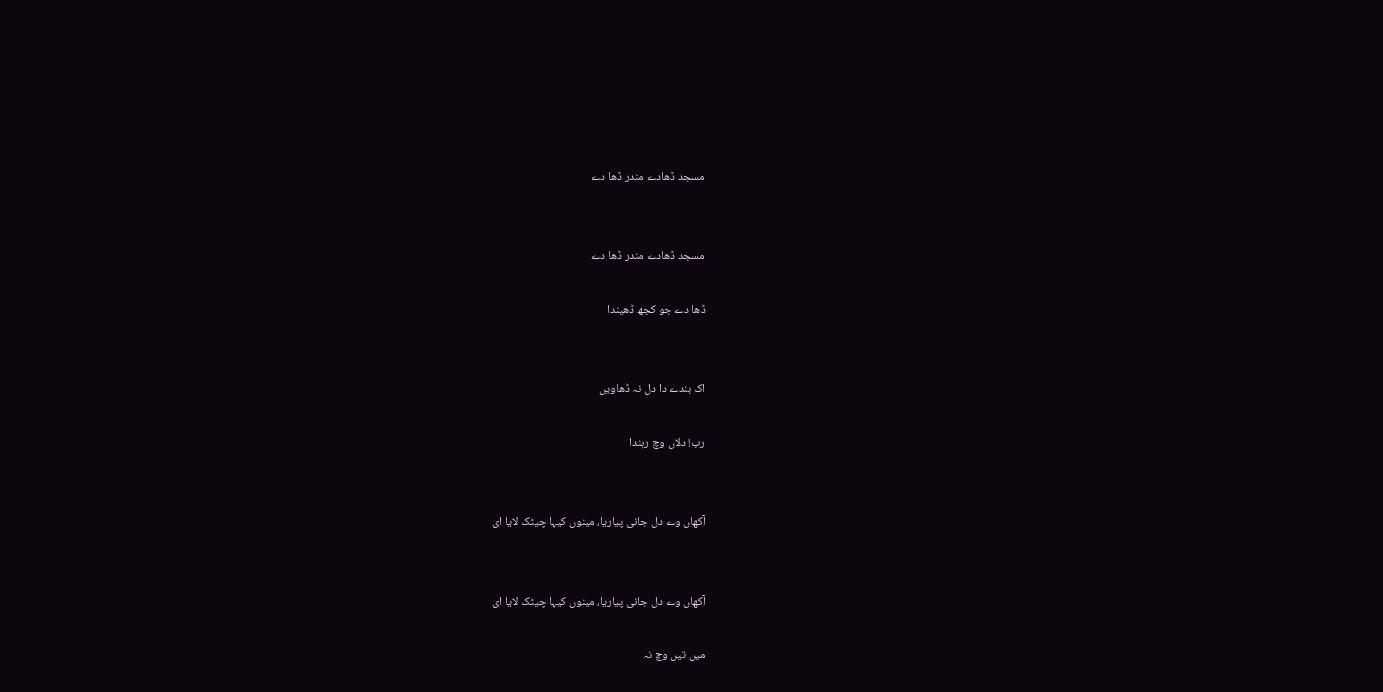مسجد ڈھادے مندر ڈھا دے


مسجد ڈھادے مندر ڈھا دے

ڈھا دے جو کجھ ڈھیندا


اک بندے دا دل نہ ڈھاویں

رب! دلاں وچ رہندا


آکھاں وے دل جانی پیاریا، مینوں کیہا چیٹک لایا ای


آکھاں وے دل جانی پیاریا، مینوں کیہا چیٹک لایا ای

میں تیں وچ نہ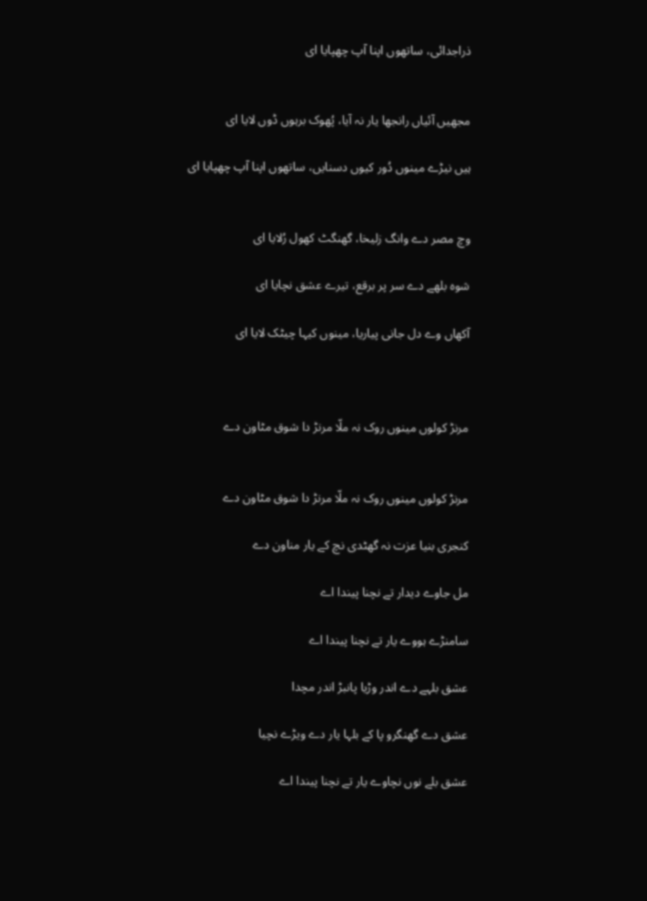ذراجدائی، ساتھوں اپنا آپ چھپایا ای


مجھیں آئیاں رانجھا یار نہ آیا، پُھوک برہوں ڈوں لایا ای

ہیں نیڑے مینوں دُور کیوں دسنایں، ساتھوں اپنا آپ چھپایا ای


وچ مصر دے وانگ زلیخا، گھنگٹ کھول رُلایا ای

شوہ بلھے دے سر پر برقع، تیرے عشق نچایا ای

آکھاں وے دل جانی پیاریا، مینوں کیہا چیٹک لایا ای



مرنڑ کولوں مینوں روک نہ ملّا مرنڑ دا شوق مٹاون دے


مرنڑ کولوں مینوں روک نہ ملّا مرنڑ دا شوق مٹاون دے

کنجری بنیا عزت نہ گھٹدی نچ کے یار مناون دے

مل جاوے دیدار تے نچنا پیندا اے

سامنڑے ہووے یار تے نچنا پیندا اے

عشق بلہے دے اندر وڑیا پانبڑ اندر مچدا

عشق دے گھنگرو پا کے بلہا یار دے ویڑے نچیا

عشق بلے نوں نچاوے یار تے نچنا پیندا اے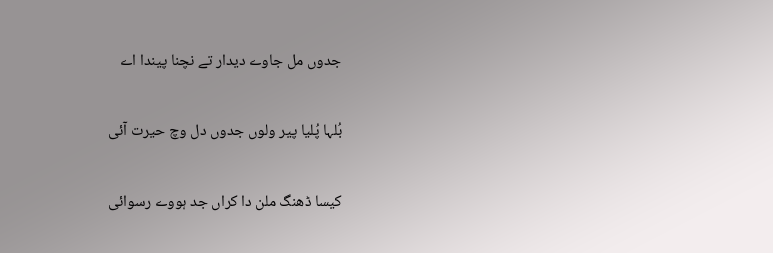جدوں مل جاوے دیدار تے نچنا پیندا اے

بُلہا پُلیا پیر ولوں جدوں دل وچ حیرت آئی

کیسا ڈھنگ ملن دا کراں جد ہووے رسوائی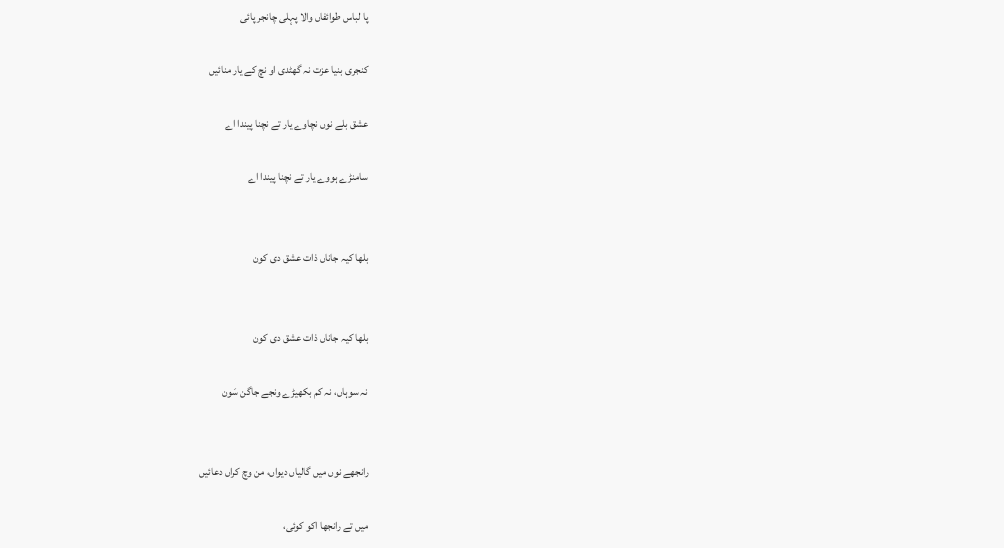پا لباس طوائفاں والا پہلی چانجر پائی

کنجری بنیا عزت نہ گھٹدی او نچ کے یار منائیں

عشق بلے نوں نچاوے یار تے نچنا پیندا اے

سامنڑے ہووے یار تے نچنا پیندا اے


بلھا کیہ جاناں ذات عشق دی کون


بلھا کیہ جاناں ذات عشق دی کون

نہ سوہاں، نہ کم بکھیڑے ونجے جاگن سَون


رانجھے نوں میں گالیاں دیواں، من وچ کراں دعائیں

میں تے رانجھا اکو کوئی،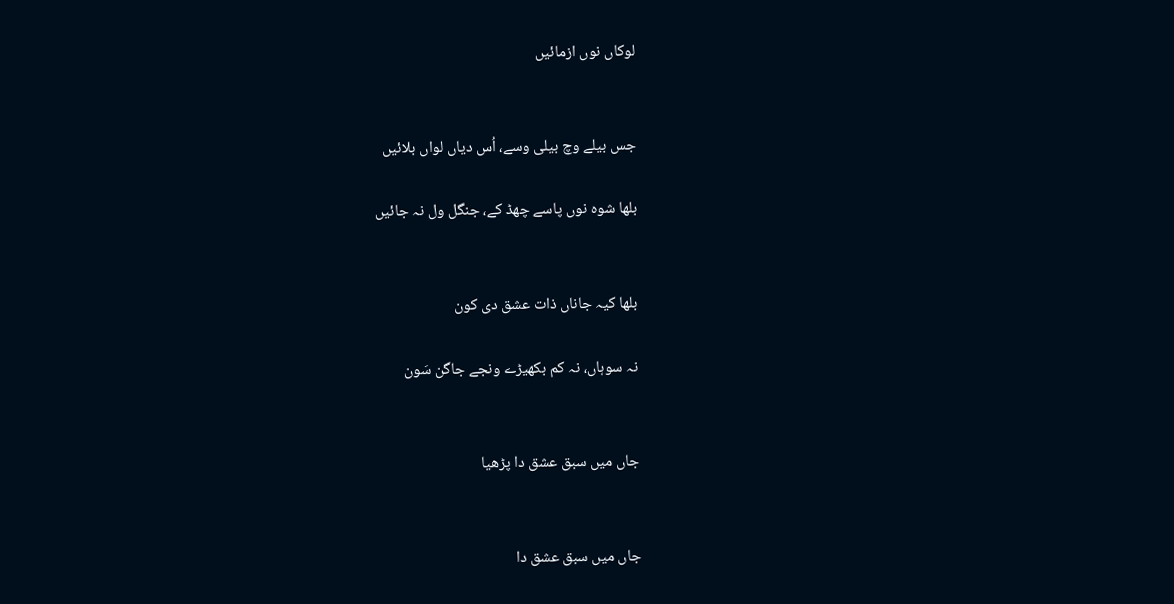لوکاں نوں ازمائیں


جس بیلے وچ بیلی وسے، اُس دیاں لواں بلائیں

بلھا شوہ نوں پاسے چھڈ کے، جنگل ول نہ جائیں


بلھا کیہ جاناں ذات عشق دی کون

نہ سوہاں، نہ کم بکھیڑے ونجے جاگن سَون


جاں میں سبق عشق دا پڑھیا


جاں میں سبق عشق دا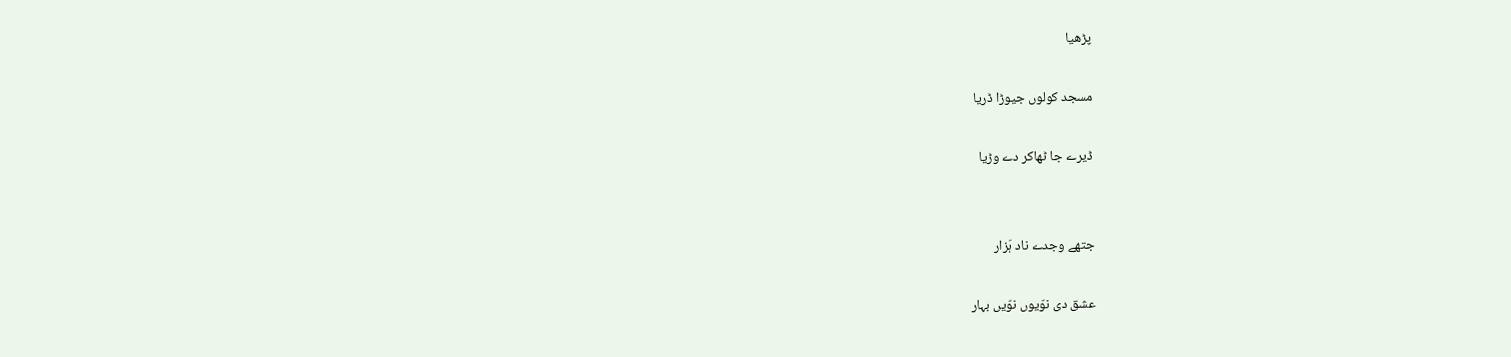پڑھیا

مسجد کولوں جیوڑا ڈریا

ڈیرے جا ٹھاکر دے وڑیا


جتھے وجدے ناد ہَزار

عشق دی نوّیوں نوّیں بہار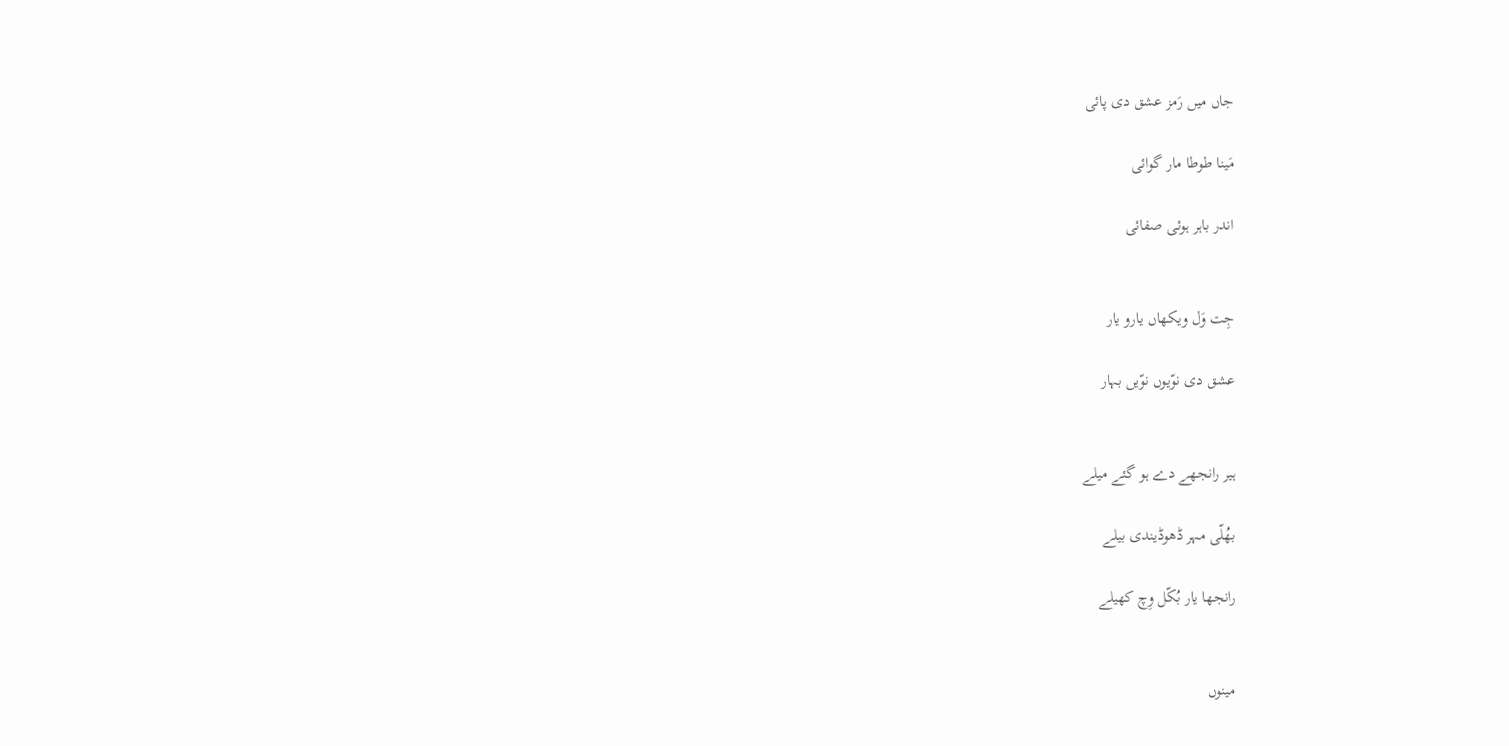جاں میں رَمز عشق دی پائی

مَینا طوطا مار گوائی

اندر باہر ہوئی صفائی


جِت وَل ویکھاں یارو یار

عشق دی نوّیوں نوّیں بہار


ہیر رانجھے دے ہو گئے میلے

بھُلّی مہر ڈھوڈیندی بیلے

رانجھا یار بُکّل وِچ کھیلے


مینوں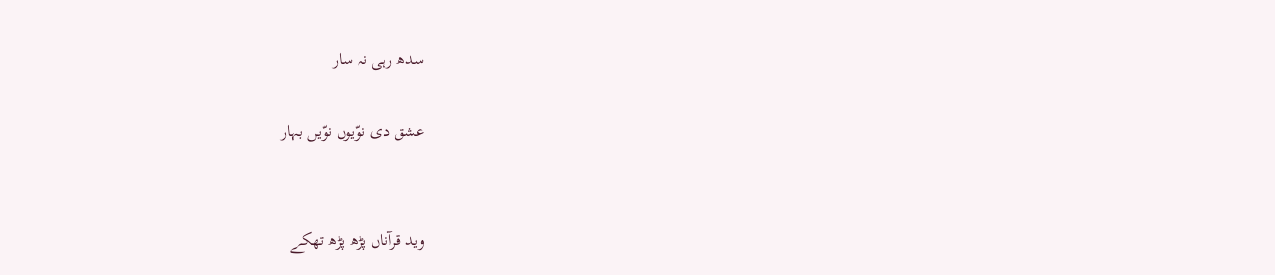سدھ رہی نہ سار

عشق دی نوّیوں نوّیں بہار


وید قرآناں پڑھ پڑھ تھکے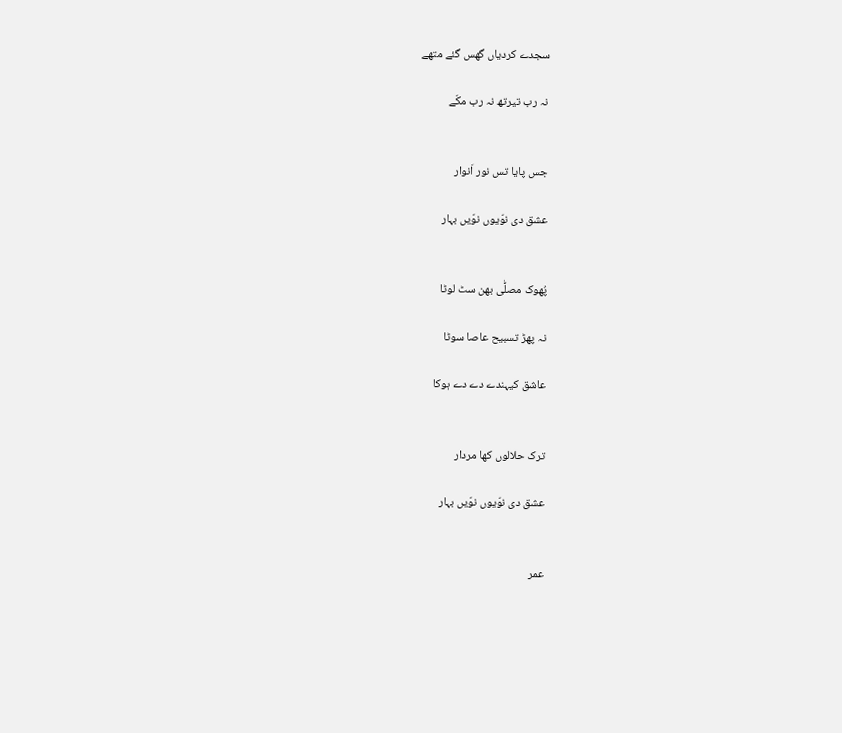سجدے کردیاں گھس گئے متھے

نہ رب تیرتھ نہ رب مکّے


جس پایا تس نور اَنوار

عشق دی نوّیوں نوّیں بہار


پُھوک مصلّٰی بھن سٹ لوٹا

نہ پھڑ تسبیح عاصا سوٹا

عاشق کیہندے دے دے ہوکا


ترک حلالوں کھا مردار

عشق دی نوّیوں نوّیں بہار


عمر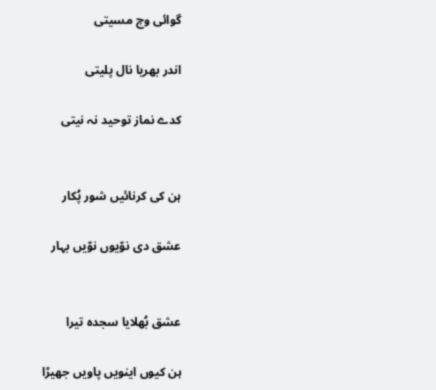گوائی وچ مسیتی

اندر بھریا نال پلیتی

کدے نماز توحید نہ نیتی


ہن کی کرنائیں شور پُکار

عشق دی نوّیوں نوّیں بہار


عشق بُھلایا سجدہ تیرا

ہن کیوں اینویں پاویں جھیڑا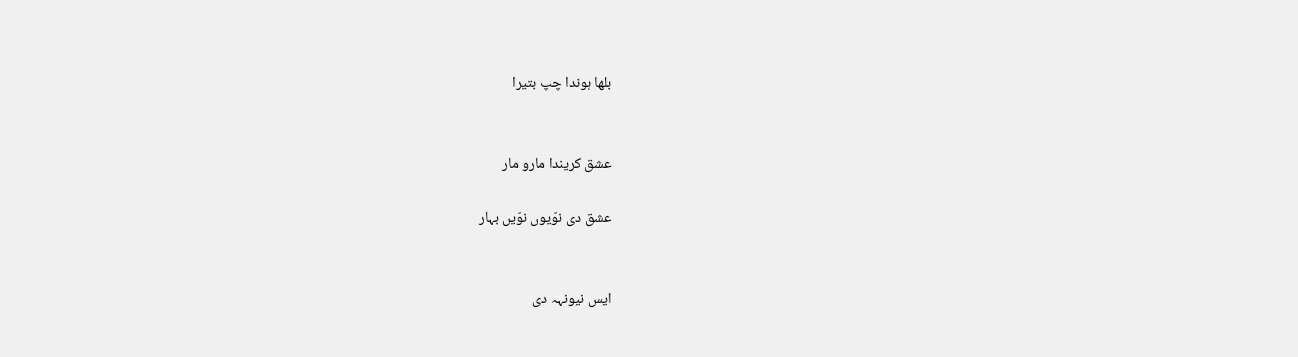بلھا ہوندا چپ بتیرا


عشق کریندا مارو مار

عشق دی نوّیوں نوّیں بہار


ایس نیونہہ دی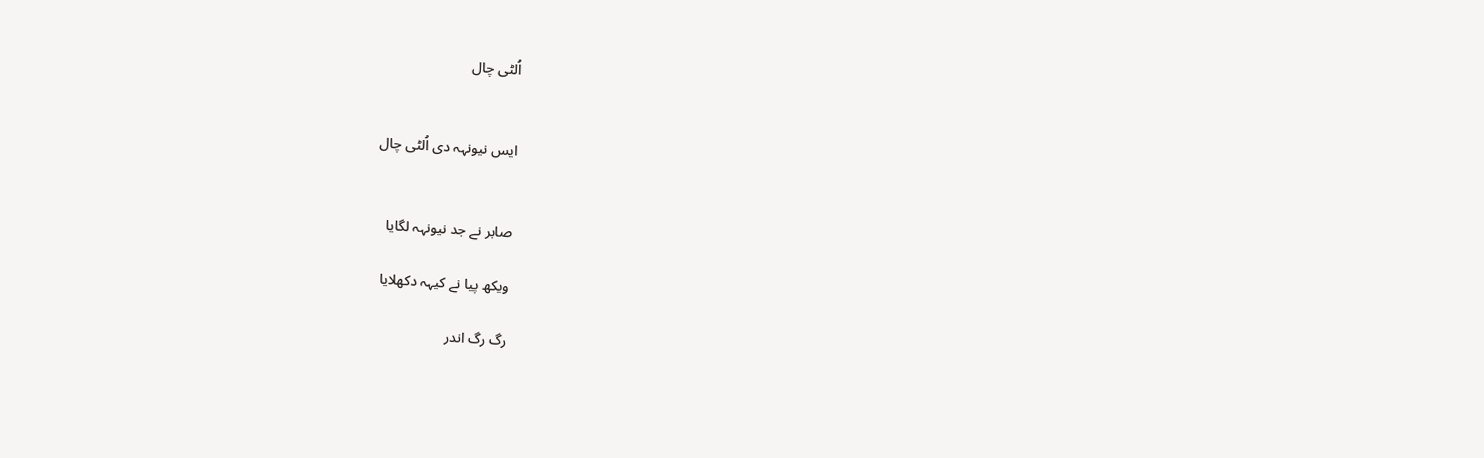اُلٹی چال


ایس نیونہہ دی اُلٹی چال


صابر نے جد نیونہہ لگایا

ویکھ پیا نے کیہہ دکھلایا

رگ رگ اندر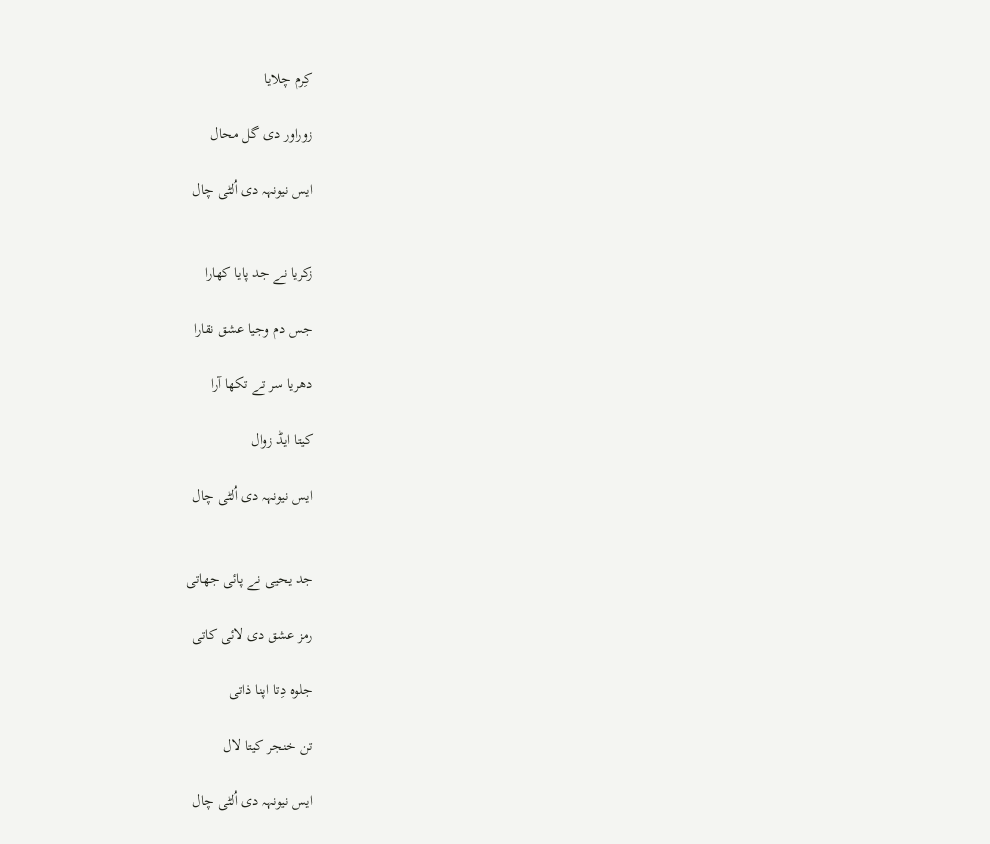کِرم چلایا

زوراور دی گل محال

ایس نیونہہ دی اُلٹی چال


زکریا نے جد پایا کھارا

جس دم وجیا عشق نقارا

دھریا سر تے تکھا آرا

کیتا ایڈ زوال

ایس نیونہہ دی اُلٹی چال


جد یحیی نے پائی جھاتی

رمز عشق دی لائی کاتی

جلوہ دِتا اپنا ذاتی

تن خنجر کیتا لال

ایس نیونہہ دی اُلٹی چال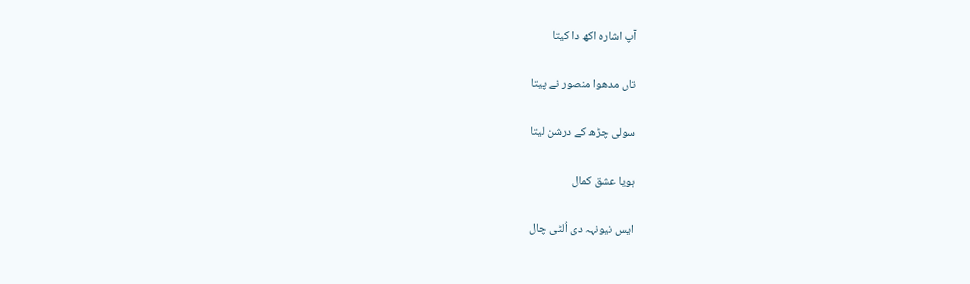آپ اشارہ اکھ دا کیتا

تاں مدھوا منصور نے پیتا

سولی چڑھ کے درشن لیتا

ہویا عشق کمال

ایس نیونہہ دی اُلٹی چال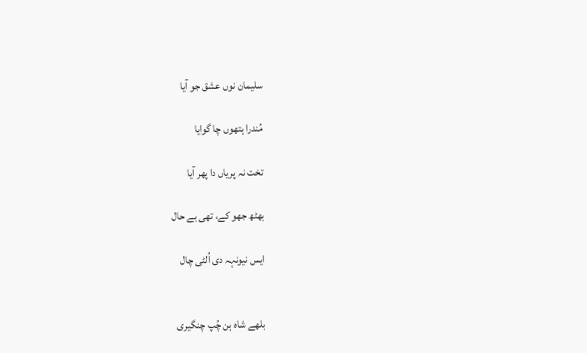سلیمان نوں عشق جو آیا

مُندرا ہتھوں چا گوایا

تخت نہ پریاں دا پھر آیا

بھٹھ جھو کے، تھی بے حال

ایس نیونہہ دی اُلٹی چال


بلھے شاہ ہن چُپ چنگیری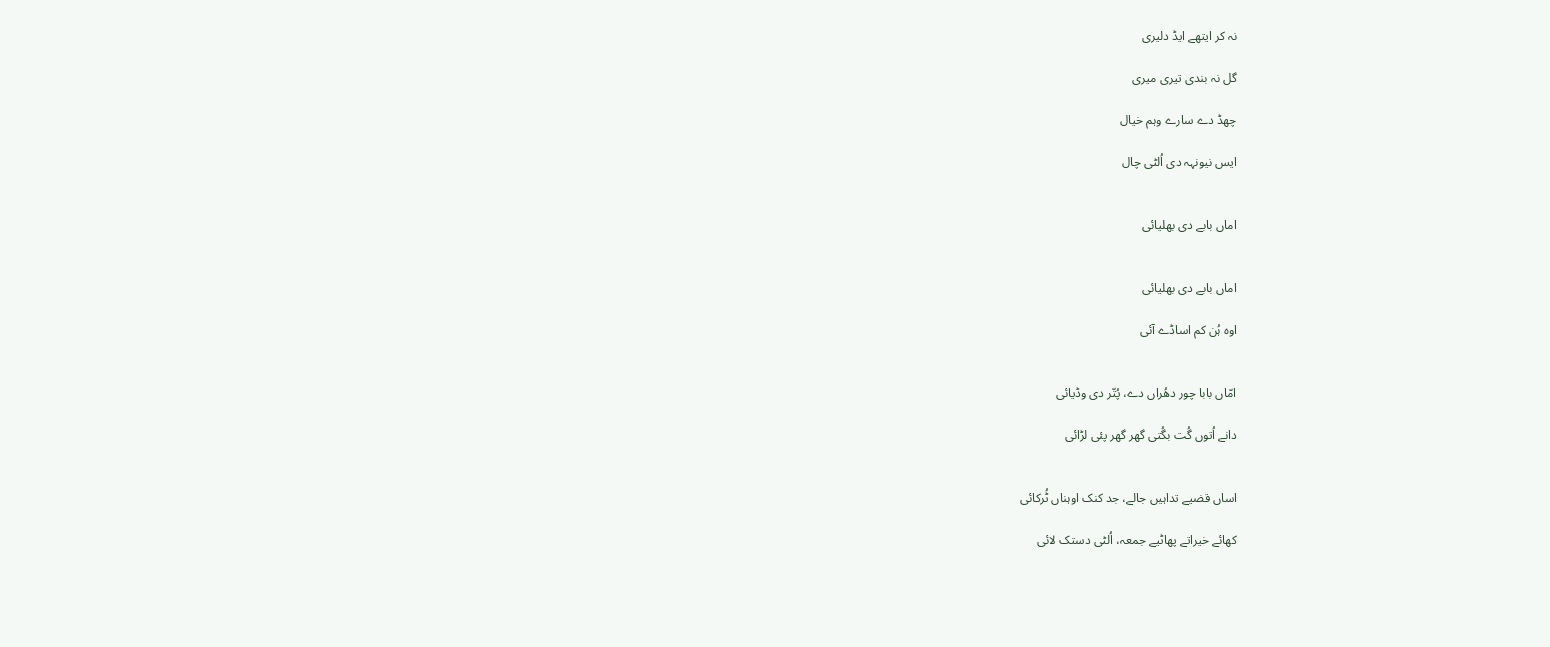نہ کر ایتھے ایڈ دلیری

گل نہ بندی تیری میری

چھڈ دے سارے وہم خیال

ایس نیونہہ دی اُلٹی چال


اماں بابے دی بھلیائی


اماں بابے دی بھلیائی

اوہ ہُن کم اساڈے آئی


امّاں بابا چور دھُراں دے، پُتّر دی وڈیائی

دانے اُتوں گُت بگُتی گھر گھر پئی لڑائی


اساں قضیے تداہیں جالے، جد کنک اوہناں ٹُرکائی

کھائے خیراتے پھاٹیے جمعہ، اُلٹی دستک لائی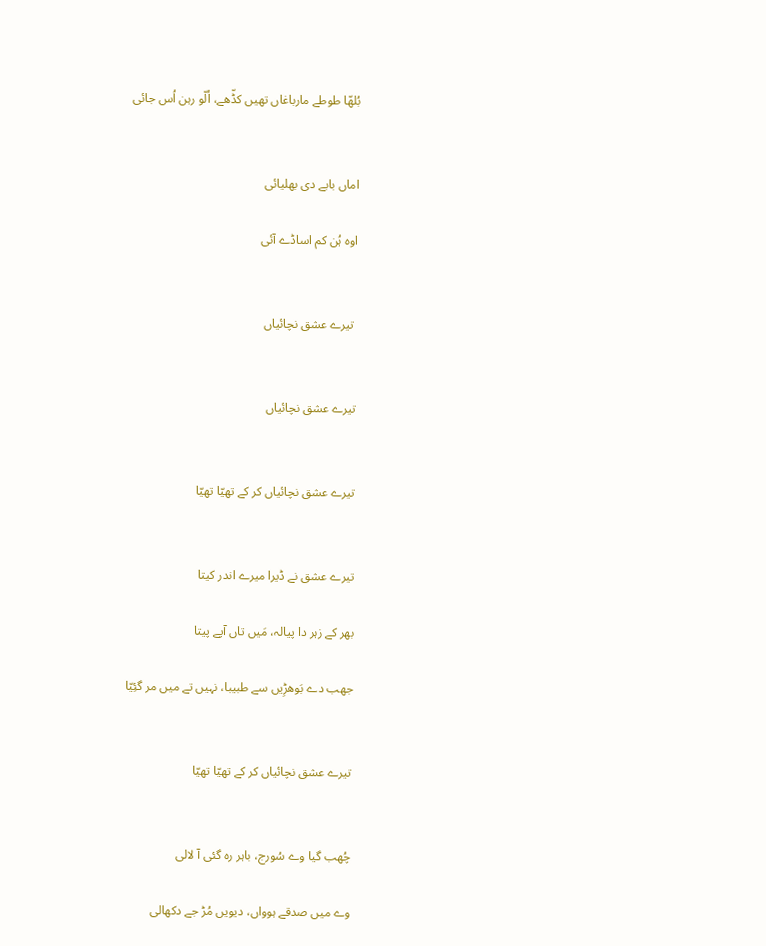بُلھّا طوطے مارباغاں تھیں کڈّھے، اُلّو رہن اُس جائی


اماں بابے دی بھلیائی

اوہ ہُن کم اساڈے آئی


 تیرے عشق نچائیاں


تیرے عشق نچائیاں


تیرے عشق نچائیاں کر کے تھیّا تھیّا


تیرے عشق نے ڈیرا میرے اندر کیتا

بھر کے زہر دا پیالہ، مَیں تاں آپے پیتا

جھب دے بَوھڑِیں سے طبیبا، نہیں تے میں مر گئِیّا


تیرے عشق نچائیاں کر کے تھیّا تھیّا


چُھب گیا وے سُورج، باہر رہ گئی آ لالی

وے میں صدقے ہوواں، دیویں مُڑ جے دکھالی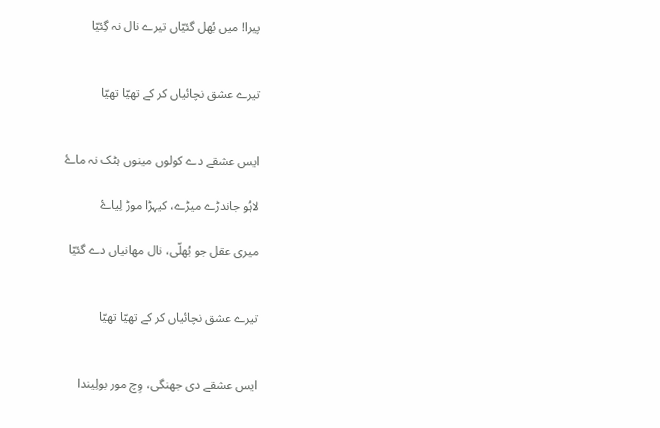پیرا! میں بُھل گئیّاں تیرے نال نہ گِئیّا


تیرے عشق نچائیاں کر کے تھیّا تھیّا


ایس عشقے دے کولوں مینوں ہٹک نہ ماۓ

لاہُو جاندڑے میڑے، کیہڑا موڑ لِیاۓ

میری عقل جو بُھلّی، نال مھانیاں دے گئیّا


تیرے عشق نچائیاں کر کے تھیّا تھیّا


ایس عشقے دی جھنگی، وِچ مور بولِیندا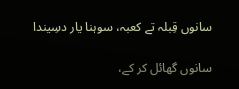سانوں قِبلہ تے کعبہ، سوہنا یار دسِیندا

سانوں گھائل کر کے،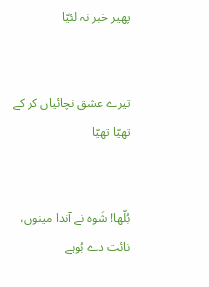پھیر خبر نہ لئیّا


تیرے عشق نچائیاں کر کے تھیّا تھیّا


بُلّھا! شَوہ نے آندا مینوں، نائت دے بُوہے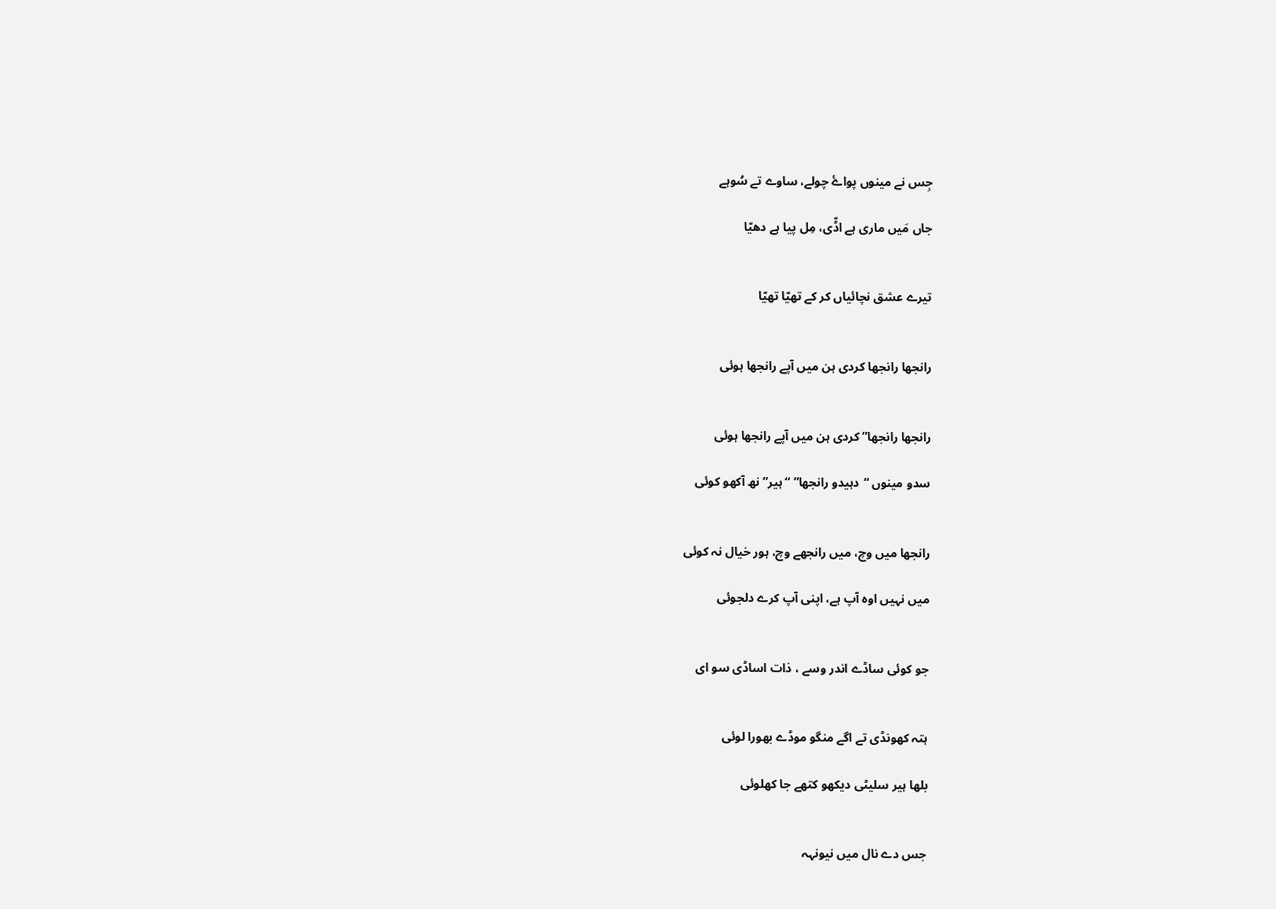جِس نے مینوں پواۓ چولے، ساوے تے سُوہے

جاں مَیں ماری ہے اڈّی، مِل پیا ہے دھیّا


تیرے عشق نچائیاں کر کے تھیّا تھیّا


رانجھا رانجھا کردی ہن میں آپے رانجھا ہوئی


رانجھا رانجھا” کردی ہن میں آپے رانجھا ہوئی

سدو مینوں “دہیدو رانجھا” “ہیر” نھ آکھو کوئی


رانجھا میں وچ، میں رانجھے وچ، ہور خیال نہ کوئی

میں نہیں اوہ آپ ہے، اپنی آپ کرے دلجوئی


جو کوئی ساڈے اندر وسے ، ذات اساڈی سو ای


ہتہ کھونڈی تے اگے منگو موڈے بھورا لوئی

بلھا ہیر سلیٹی دیکھو کتھے جا کھلوئی


جس دے نال میں نیونہہ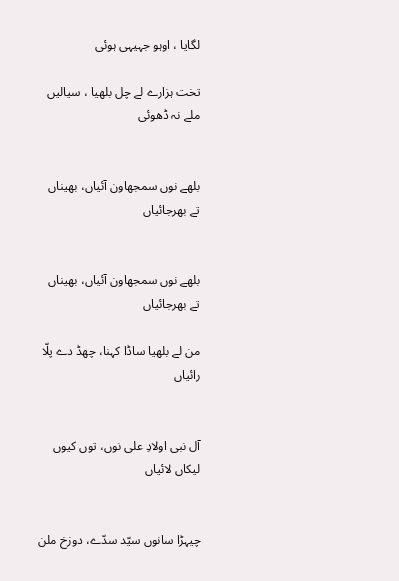لگایا ، اوہو جہیہی ہوئی

تخت ہزارے لے چل بلھیا ، سیالیں ملے نہ ڈھوئی


بلھے نوں سمجھاون آئیاں، بھیناں تے بھرجائیاں


بلھے نوں سمجھاون آئیاں، بھیناں تے بھرجائیاں

من لے بلھیا ساڈا کہنا، چھڈ دے پلّا رائیاں


آل نبی اولادِ علی نوں، توں کیوں لیکاں لائیاں


چیہڑا سانوں سیّد سدّے، دوزخ ملن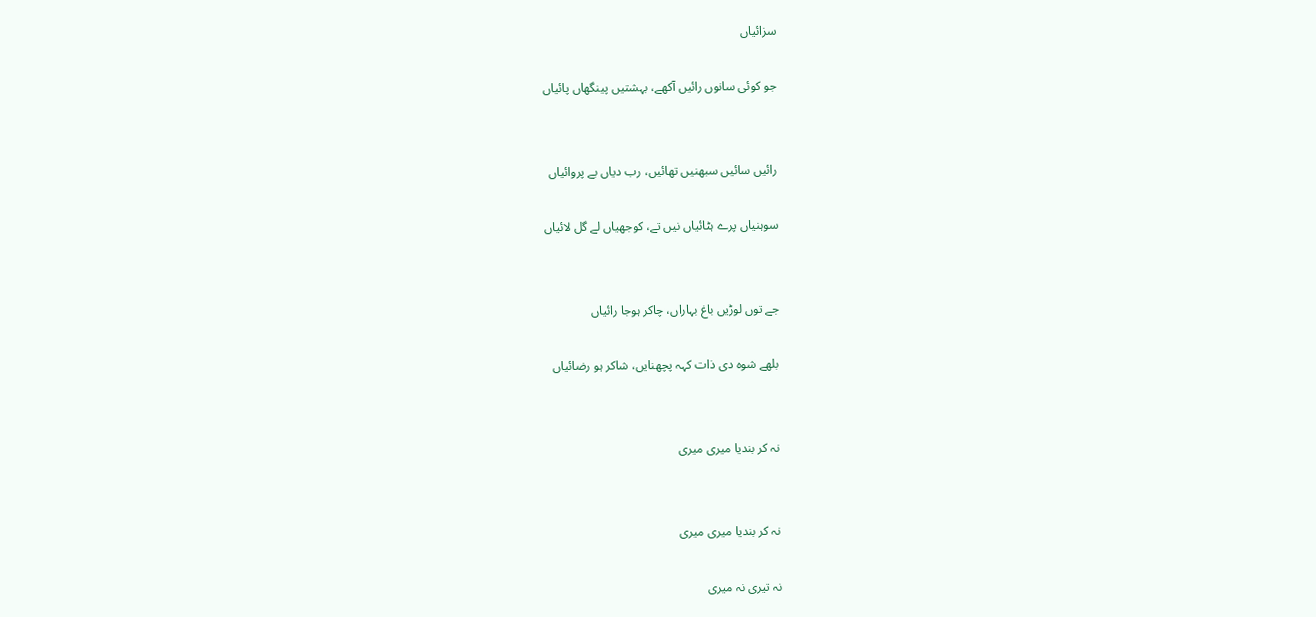سزائیاں

جو کوئی سانوں رائیں آکھے، بہشتیں پینگھاں پائیاں


رائیں سائیں سبھنیں تھائیں، رب دیاں بے پروائیاں

سوہنیاں پرے ہٹائیاں نیں تے، کوجھیاں لے گل لائیاں


جے توں لوڑیں باغ بہاراں، چاکر ہوجا رائیاں

بلھے شوہ دی ذات کہہ پچھنایں، شاکر ہو رضائیاں


نہ کر بندیا میری میری


نہ کر بندیا میری میری

نہ تیری نہ میری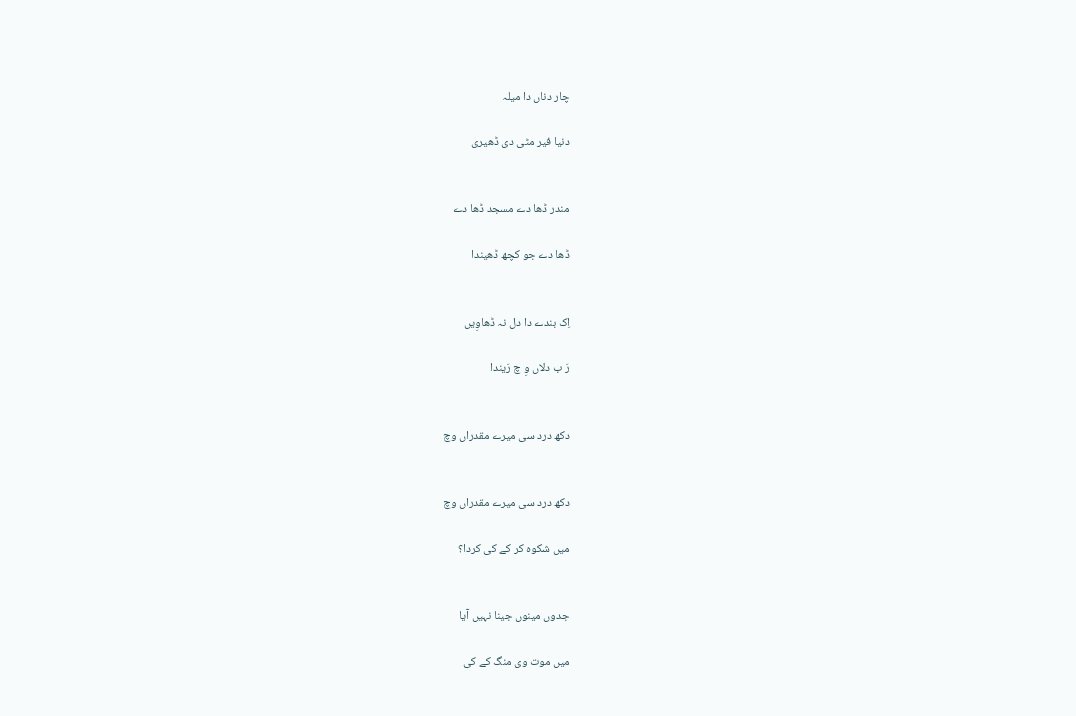چار دناں دا میلہ

دنیا فیر مٹی دی ڈھیری


مندر ڈھا دے مسجد ڈھا دے

ڈھا دے جو کچھ ڈھیندا


اِک بندے دا دل نہ ڈھاوِیں

رَ ب دلاں وِ چ رَیندا


دکھ درد سی میرے مقدراں وچ


دکھ درد سی میرے مقدراں وچ

میں شکوہ کر کے کی کردا؟


جدوں مینوں جینا نہیں آیا

میں موت وی منگ کے کی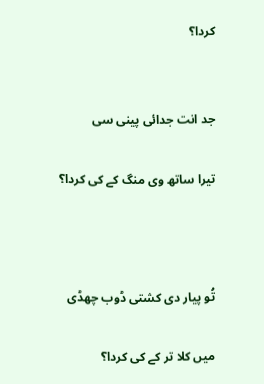کردا؟


جد انت جدائی پینی سی

تیرا ساتھ وی منگ کے کی کردا؟



تُو پیار دی کشتی ڈوب چھڈی

میں کلا تر کے کی کردا؟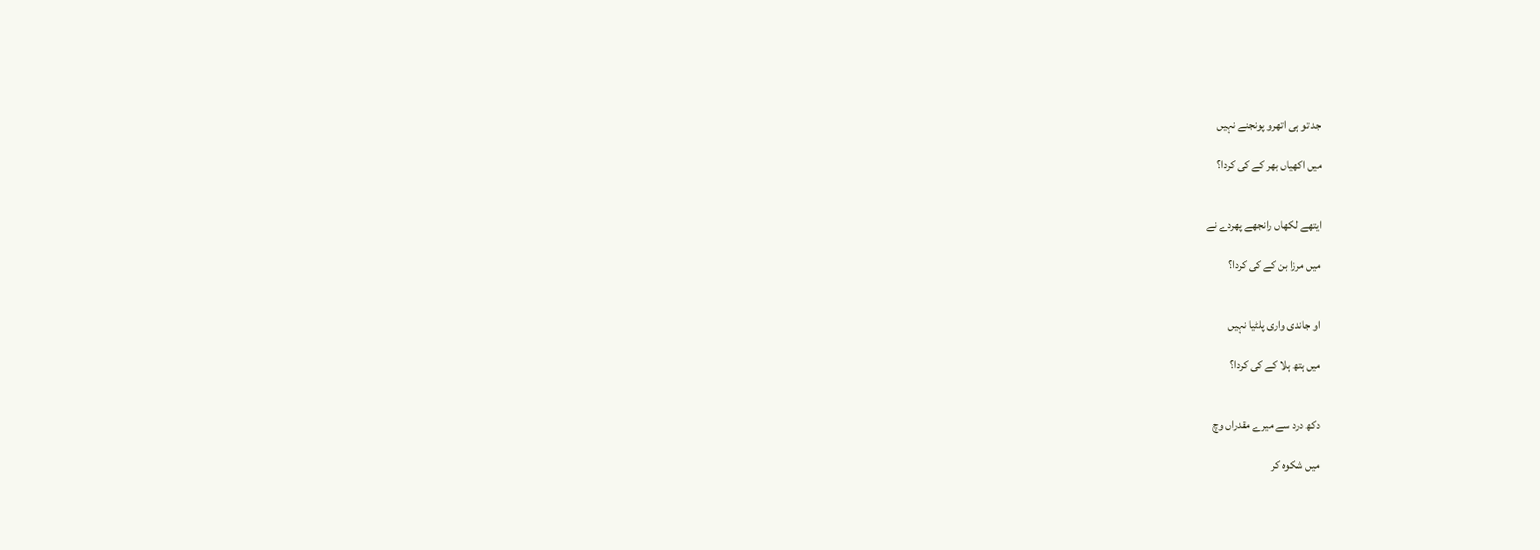جد تو ہی اتھرو پونجنے نہیں

میں اکھیاں بھر کے کی کردا؟


ایتھے لکھاں رانجھے پھردے نے

میں مرزا بن کے کی کردا؟


او جاندی واری پلٹیا نہیں

میں ہتھ ہلا کے کی کردا؟


دکھ درد سے میرے مقدراں وچ

میں شکوہ کر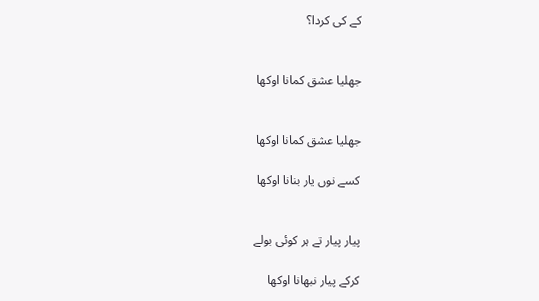کے کی کردا؟


جھلیا عشق کمانا اوکھا


جھلیا عشق کمانا اوکھا

کسے نوں یار بنانا اوکھا


پیار پیار تے ہر کوئی بولے

کرکے پیار نبھانا اوکھا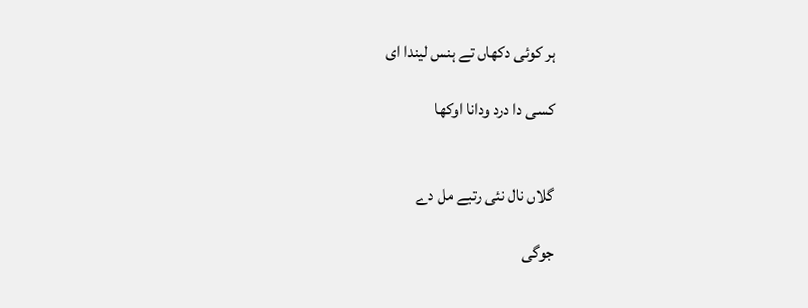ہر کوئی دکھاں تے ہنس لیندا ای

کسی دا درد ودانا اوکھا


گلاں نال نئی رتبے مل دے

جوگی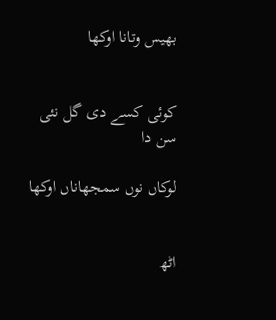بھیس وتانا اوکھا


کوئی کسے دی گل نئی سن دا

لوکاں نوں سمجھاناں اوکھا


اٹھ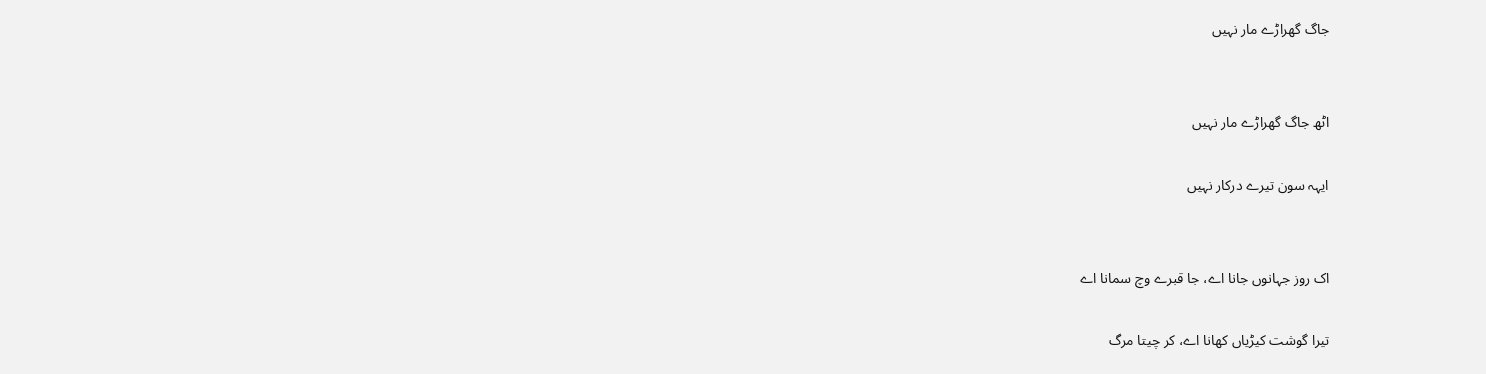جاگ گھراڑے مار نہیں


اٹھ جاگ گھراڑے مار نہیں

ایہہ سون تیرے درکار نہیں


اک روز جہانوں جانا اے، جا قبرے وچ سمانا اے

تیرا گوشت کیڑیاں کھانا اے، کر چیتا مرگ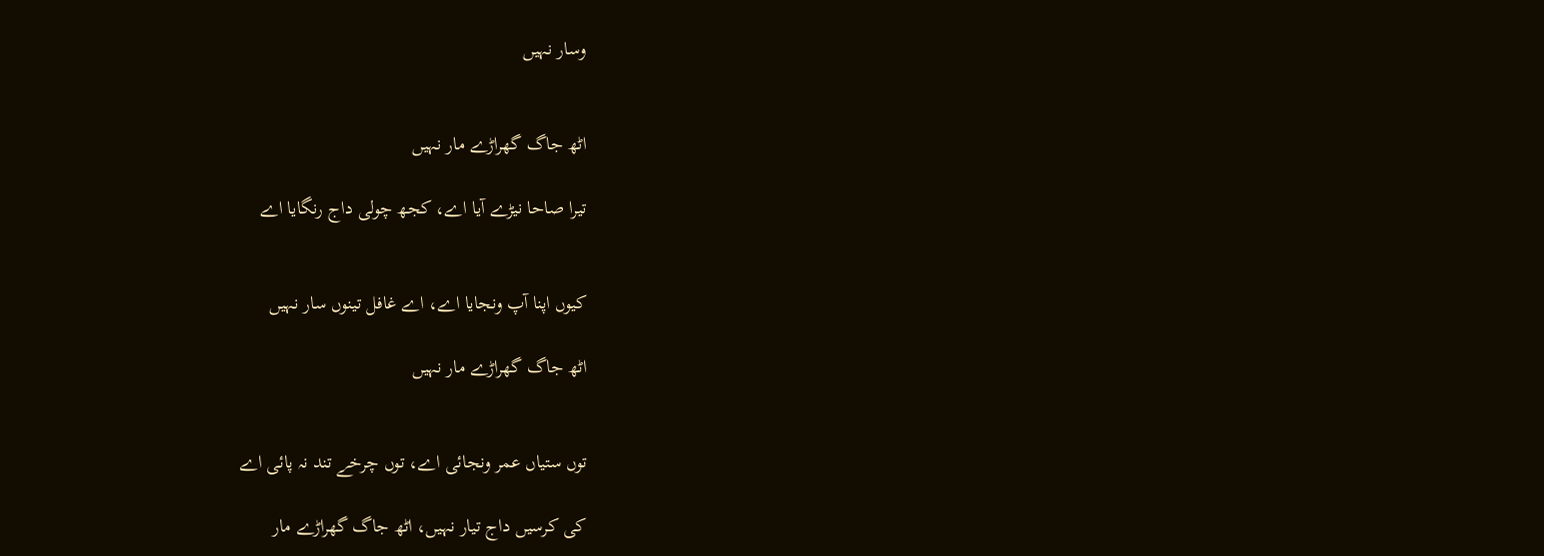وسار نہیں


اٹھ جاگ گھراڑے مار نہیں

تیرا صاحا نیڑے آیا اے، کجھ چولی داج رنگایا اے


کیوں اپنا آپ ونجایا اے، اے غافل تینوں سار نہیں

اٹھ جاگ گھراڑے مار نہیں


توں ستیاں عمر ونجائی اے، توں چرخے تند نہ پائی اے

کی کرسیں داج تیار نہیں، اٹھ جاگ گھراڑے مار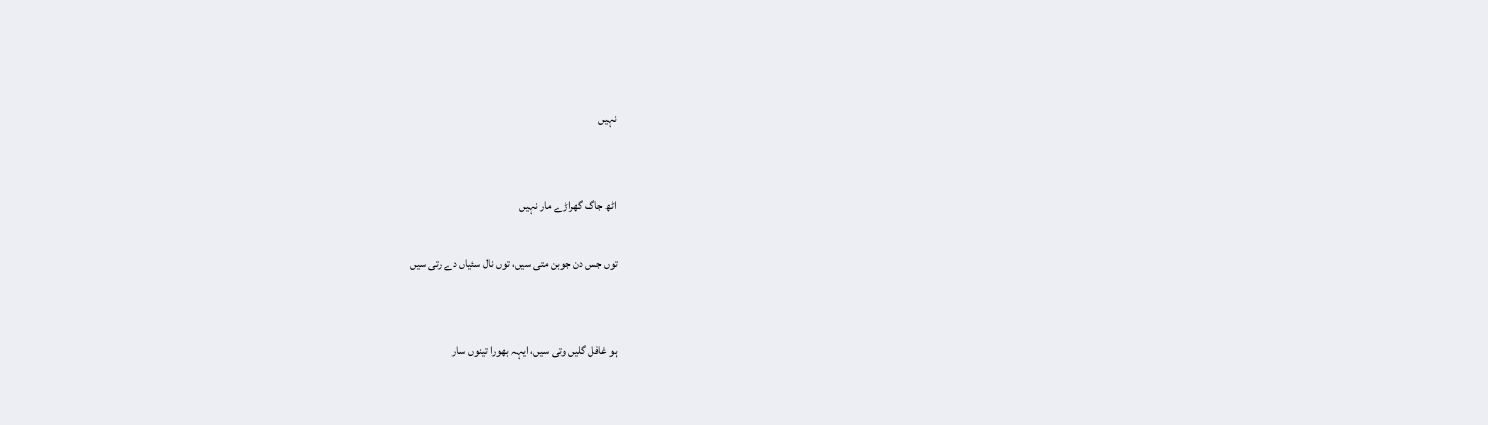نہیں


اٹھ جاگ گھراڑے مار نہیں

توں جس دن جوبن متی سیں، توں نال سئیاں دے رتی سیں


ہو غافل گلیں وتی سیں، ایہہ بھورا تینوں سار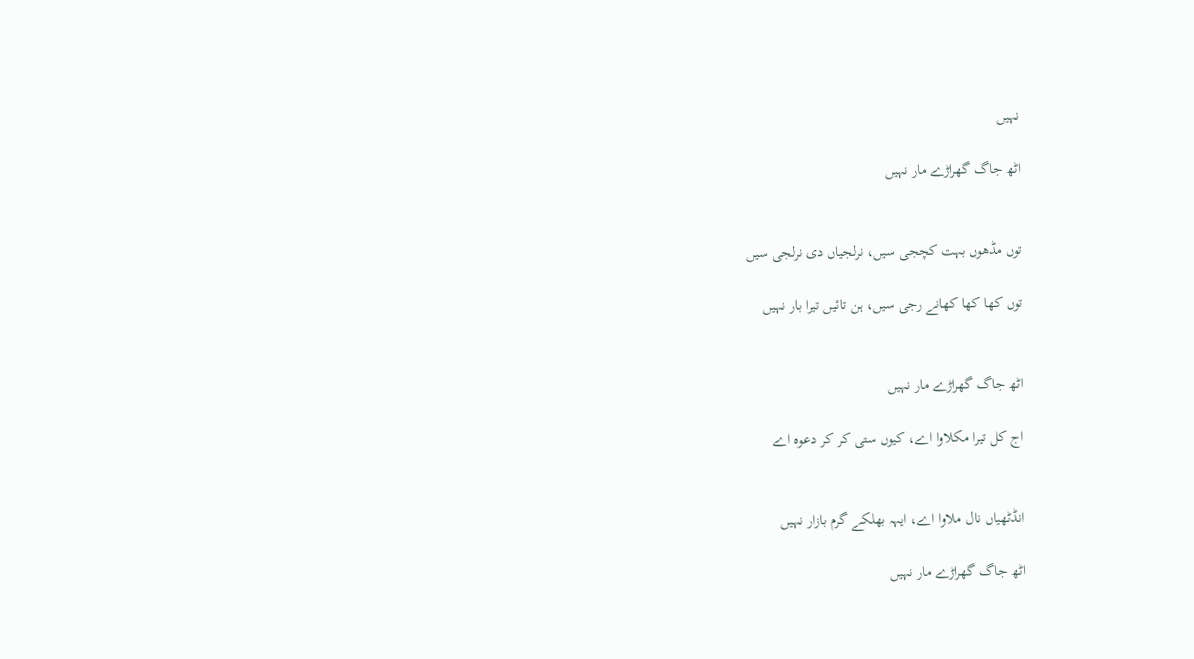نہیں

اٹھ جاگ گھراڑے مار نہیں


توں مڈھوں بہت کچجی سیں، نرلجیاں دی نرلجی سیں

توں کھا کھا کھانے رجی سیں، ہن تائیں تیرا بار نہیں


اٹھ جاگ گھراڑے مار نہیں

اج کل تیرا مکلاوا اے، کیوں ستی کر کر دعوہ اے


انڈٹھیاں نال ملاوا اے، ایہہ بھلکے گرم بازار نہیں

اٹھ جاگ گھراڑے مار نہیں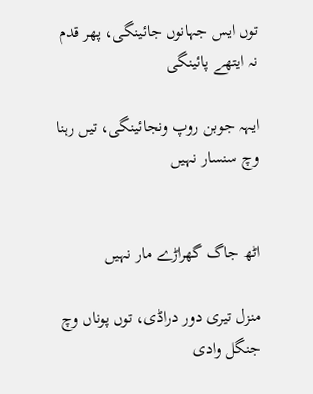توں ایس جہانوں جائینگی، پھر قدم نہ ایتھے پائینگی

ایہہ جوبن روپ ونجائینگی، تیں رہنا وچ سنسار نہیں


اٹھ جاگ گھراڑے مار نہیں

منزل تیری دور دراڈی، توں پوناں وچ جنگل وادی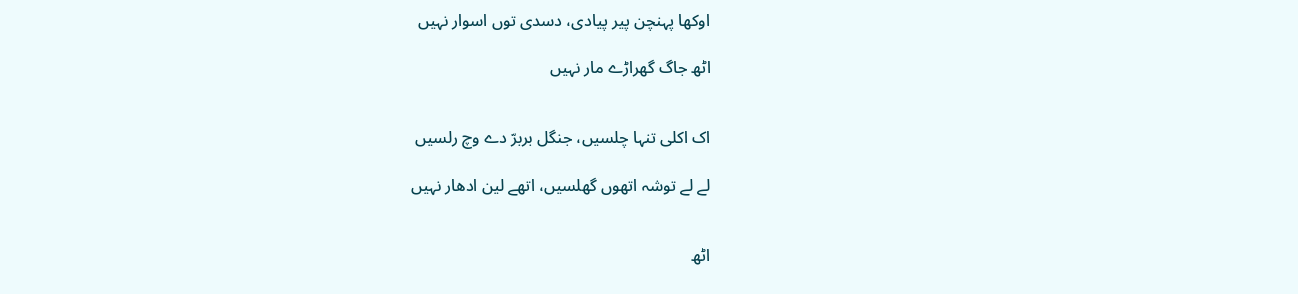اوکھا پہنچن پیر پیادی، دسدی توں اسوار نہیں

اٹھ جاگ گھراڑے مار نہیں


اک اکلی تنہا چلسیں، جنگل بربرّ دے وچ رلسیں

لے لے توشہ اتھوں گھلسیں، اتھے لین ادھار نہیں


اٹھ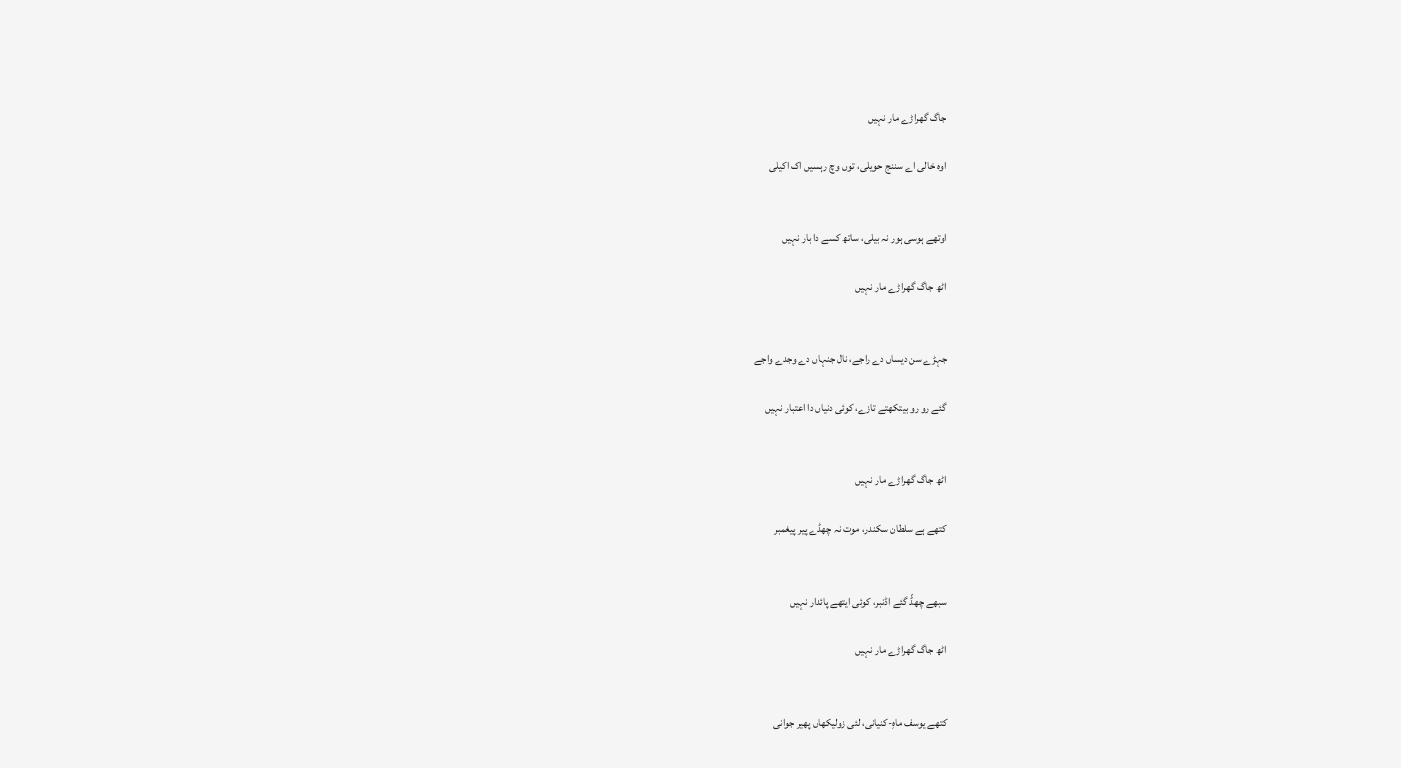جاگ گھراڑے مار نہیں

اوہ خالی اے سننج حویلی، توں وچ رہسیں اک اکیلی


اوتھے ہوسی ہور نہ بیلی، ساتھ کسے دا بار نہیں

اٹھ جاگ گھراڑے مار نہیں


جہڑے سن دیساں دے راجے، نال جنہاں دے وجدے واجے

گئے رو رو بیتکھتے تازے، کوئی دنیاں دا اعتبار نہیں


اٹھ جاگ گھراڑے مار نہیں

کتھے ہے سلطان سکندر، موت نہ چھڈے پیر پیغمبر


سبھے چھڈّ گئے اڈنبر، کوئی ایتھے پائدار نہیں

اٹھ جاگ گھراڑے مار نہیں


کتھے یوسف ماہِ-کنیانی، لئی زولیکھاں پھیر جوانی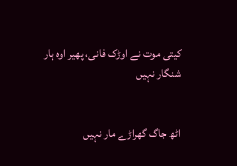کیتی موت نے اوڑک فانی، پھیر اوہ ہار شنگار نہیں


اٹھ جاگ گھراڑے مار نہیں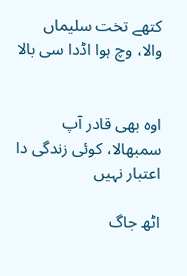کتھے تخت سلیماں والا، وچ ہوا اڈدا سی بالا


اوہ بھی قادر آپ سمبھالا، کوئی زندگی دا اعتبار نہیں

اٹھ جاگ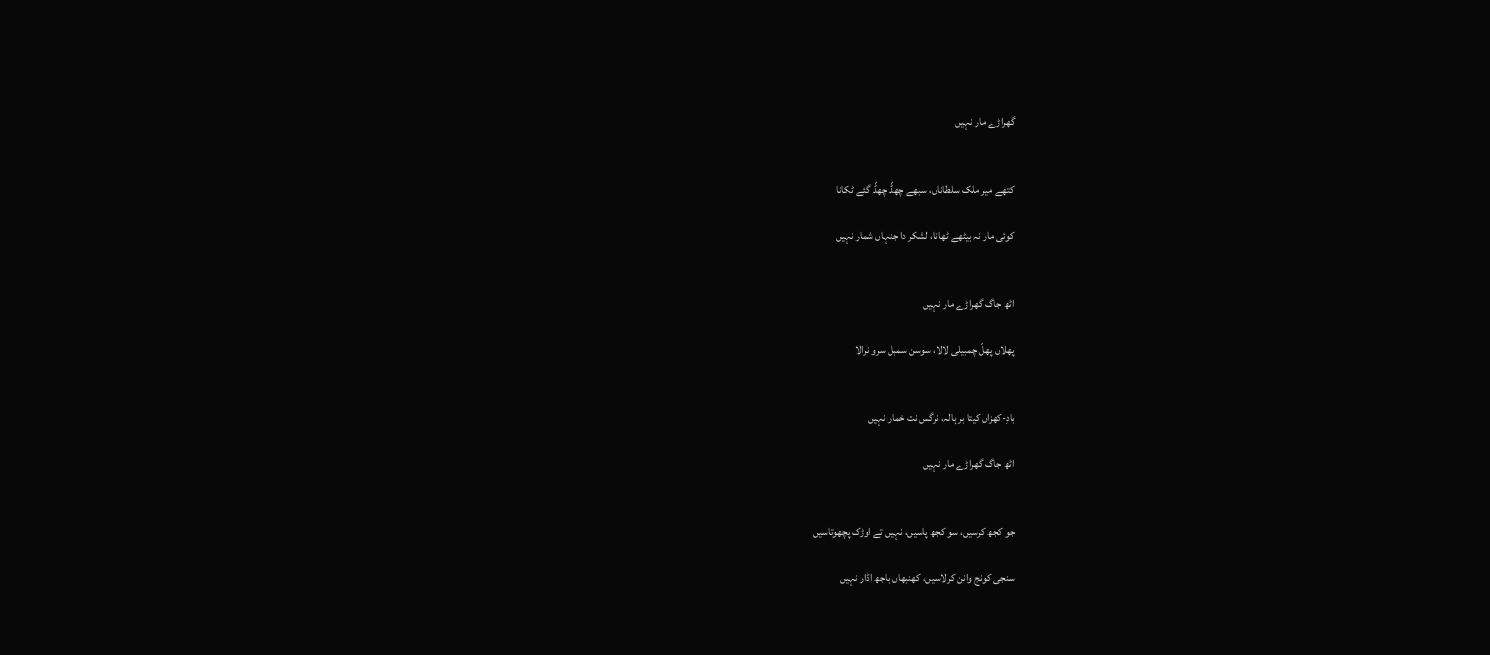گھراڑے مار نہیں


کتھے میر ملک سلطاناں، سبھے چھڈّ چھڈّ گئے ٹکانا

کوئی مار نہ بیٹھے ٹھانا، لشکر دا جنہاں شمار نہیں


اٹھ جاگ گھراڑے مار نہیں

پھلاں پھلّ چمبیلی لالا، سوسن سمبل سرو نرالا


بادِ-کھزاں کیتا بر ہالہ، نرگس نت خمار نہیں

اٹھ جاگ گھراڑے مار نہیں


جو کجھ کرسیں، سو کجھ پاسیں، نہیں تے اوڑک پچھوتاسیں

سنجی کونج وانن کرلاسیں، کھنبھاں باجھ اڈار نہیں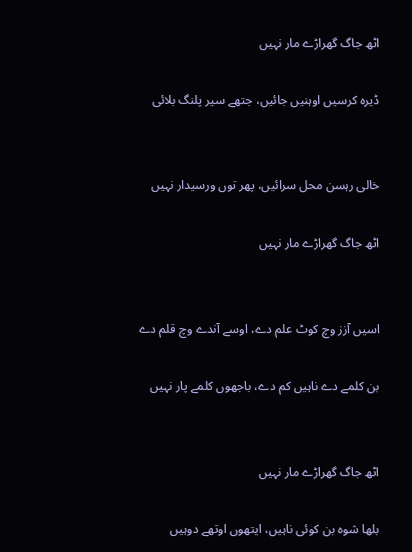اٹھ جاگ گھراڑے مار نہیں

ڈیرہ کرسیں اوہنیں جائیں، جتھے سیر پلنگ بلائی


خالی رہسن محل سرائیں، پھر توں ورسیدار نہیں

اٹھ جاگ گھراڑے مار نہیں


اسیں آزز وچ کوٹ علم دے، اوسے آندے وچ قلم دے

بن کلمے دے ناہیں کم دے، باجھوں کلمے پار نہیں


اٹھ جاگ گھراڑے مار نہیں

بلھا شوہ بن کوئی ناہیں، ایتھوں اوتھے دوہیں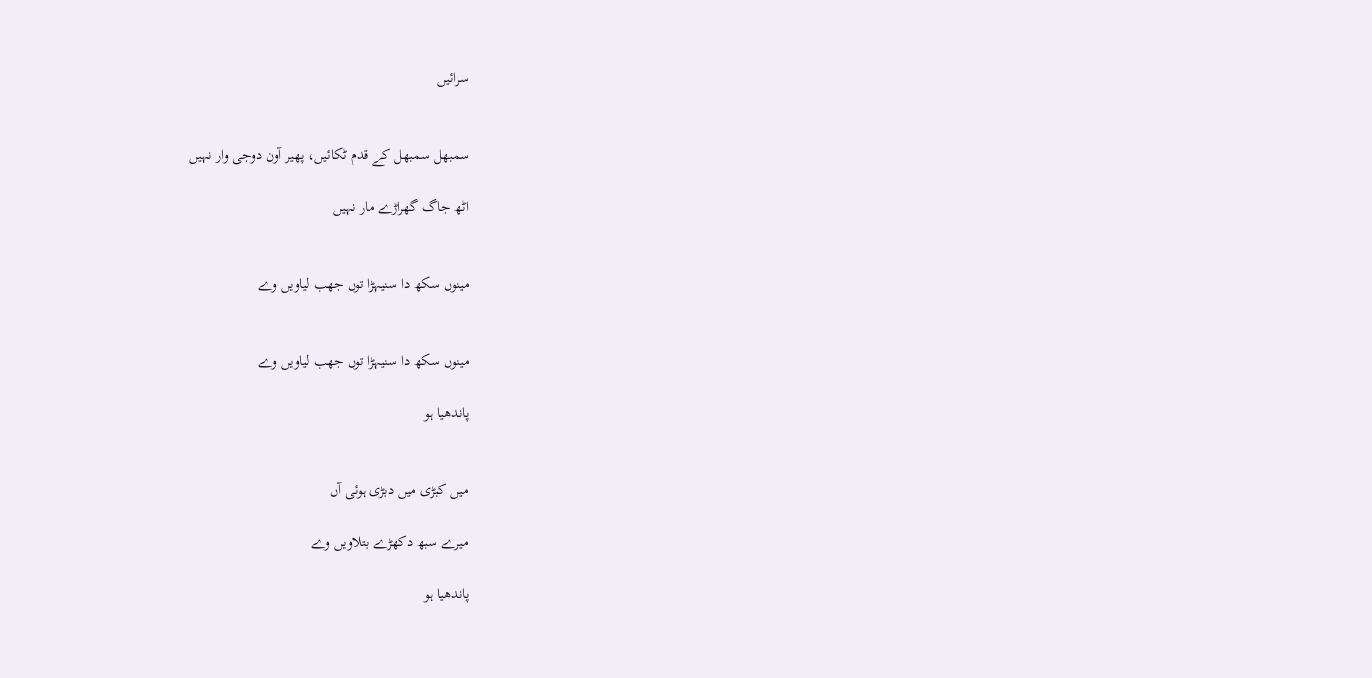سرائیں


سمبھل سمبھل کے قدم ٹکائیں، پھیر آون دوجی وار نہیں

اٹھ جاگ گھراڑے مار نہیں


مینوں سکھ دا سنیہڑا توں جھب لیاویں وے


مینوں سکھ دا سنیہڑا توں جھب لیاویں وے

پاندھیا ہو


میں کبڑی میں دبڑی ہوئی آں

میرے سبھ دکھڑے بتلاویں وے

پاندھیا ہو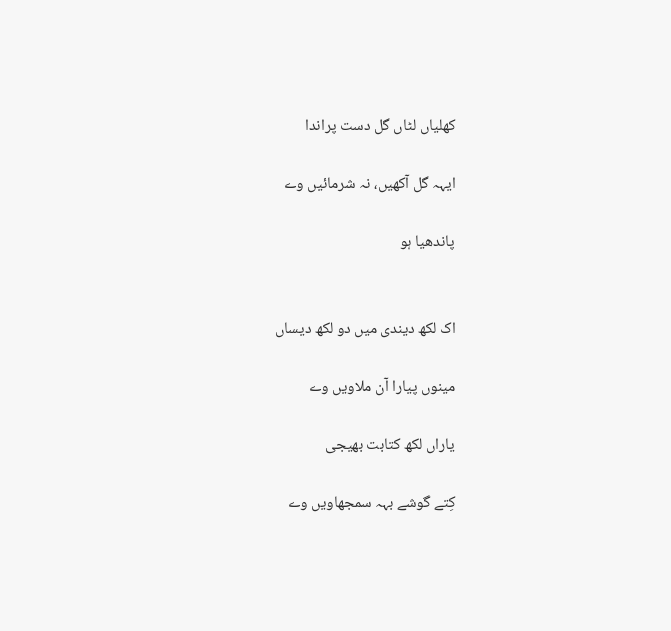کھلیاں لٹاں گل دست پراندا

ایہہ گل آکھیں، نہ شرمائیں وے

پاندھیا ہو


اک لکھ دیندی میں دو لکھ دیساں

مینوں پیارا آن ملاویں وے

یاراں لکھ کتابت بھیجی

کِتے گوشے بہہ سمجھاویں وے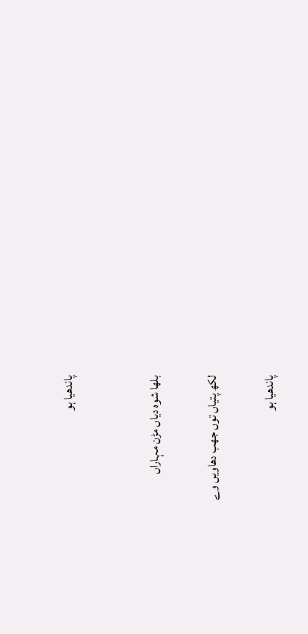پاندھیا ہو


بلھا شوہ دیاں مڑن مہاراں

لکھ پتیاں توں جھب دھاویں وے

پاندھیا ہو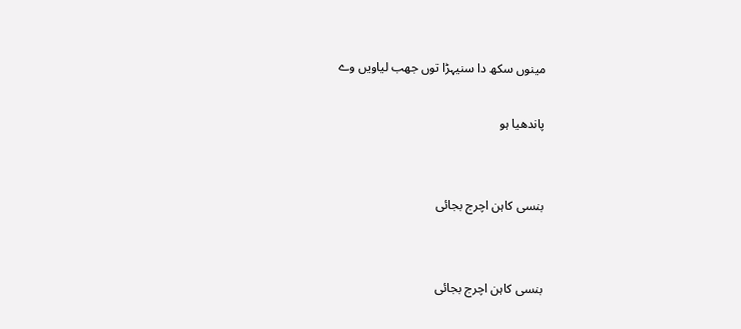مینوں سکھ دا سنیہڑا توں جھب لیاویں وے

پاندھیا ہو


بنسی کاہن اچرج بجائی


بنسی کاہن اچرج بجائی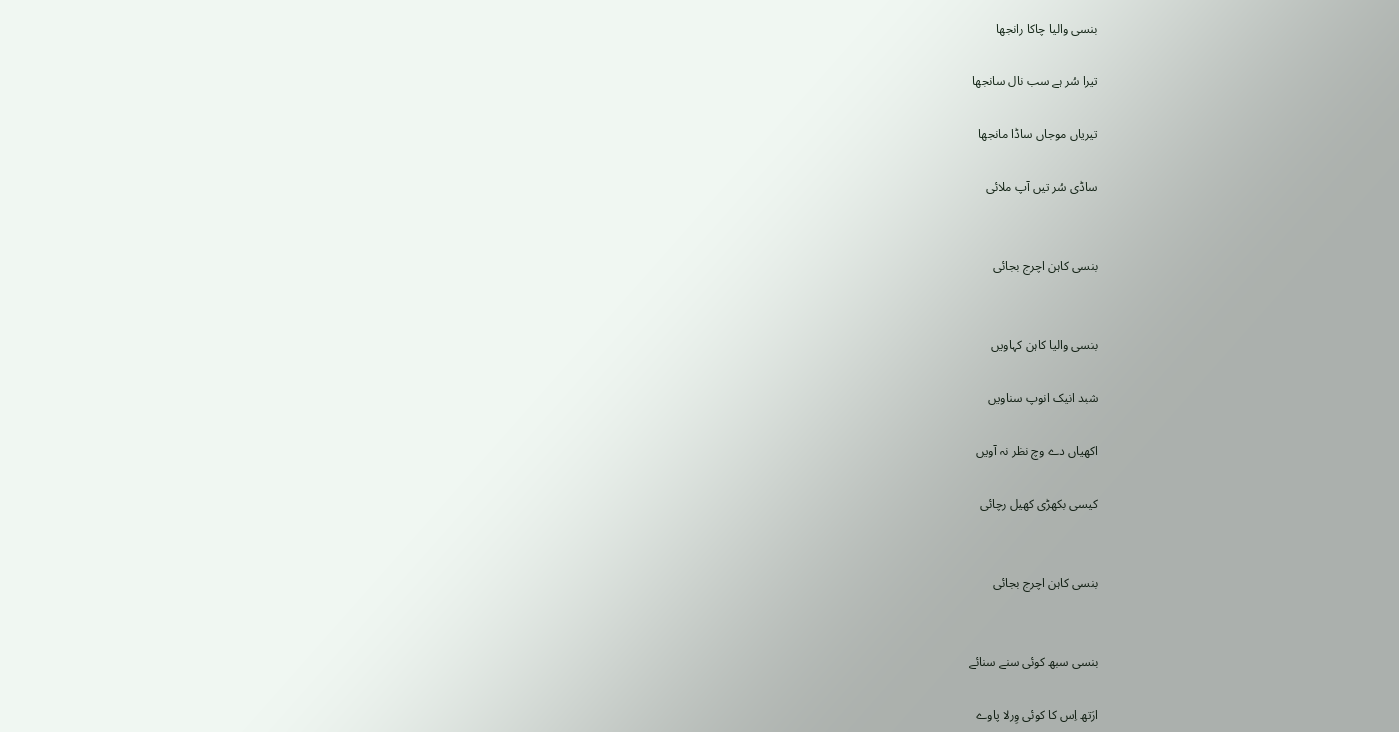بنسی والیا چاکا رانجھا

تیرا سُر ہے سب نال سانجھا

تیریاں موجاں ساڈا مانجھا

ساڈی سُر تیں آپ ملائی


بنسی کاہن اچرج بجائی


بنسی والیا کاہن کہاویں

شبد انیک انوپ سناویں

اکھیاں دے وچ نظر نہ آویں

کیسی بکھڑی کھیل رچائی


بنسی کاہن اچرج بجائی


بنسی سبھ کوئی سنے سنائے

ارَتھ اِس کا کوئی وِرلا پاوے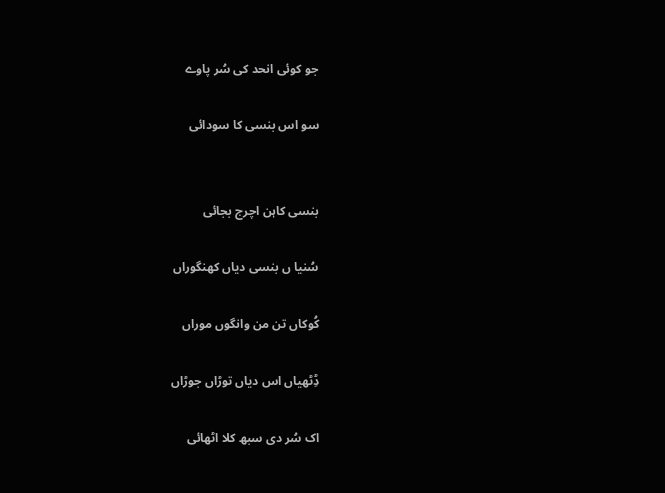جو کوئی انحد کی سُر پاوے

سو اس بنسی کا سودائی


بنسی کاہن اچرج بجائی

سُنیا ں بنسی دیاں کھنگوراں

کُوکاں تن من وانگوں موراں

ڈِٹھیاں اس دیاں توڑاں جوڑاں

اک سُر دی سبھ کلا اٹھائی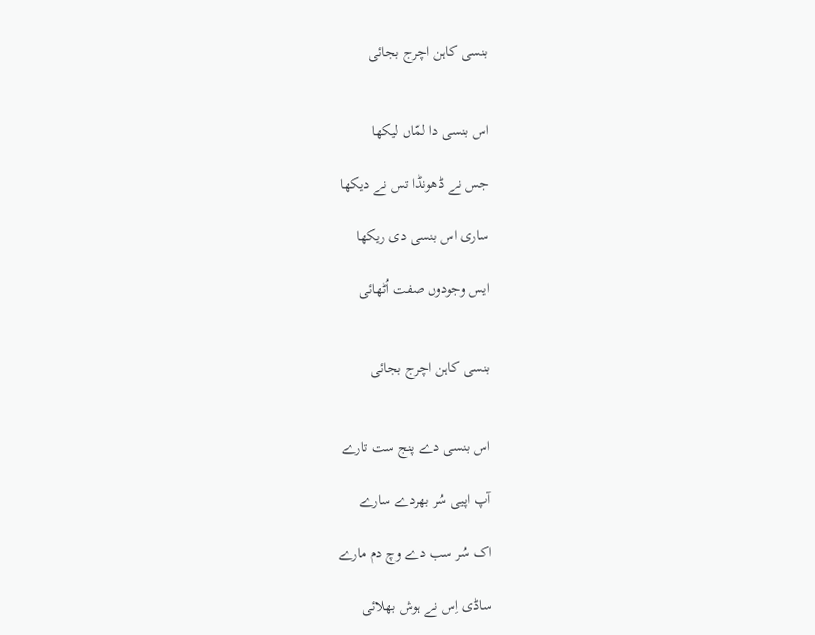بنسی کاہن اچرج بجائی


اس بنسی دا لمّاں لیکھا

جس نے ڈھونڈا تس نے دیکھا

ساری اس بنسی دی ریکھا

ایس وجودوں صفت اُٹھائی


بنسی کاہن اچرج بجائی


اس بنسی دے پنج ست تارے

آپ اپیی سُر بھردے سارے

اک سُر سب دے وچ دم مارے

ساڈی اِس نے ہوش بھلائی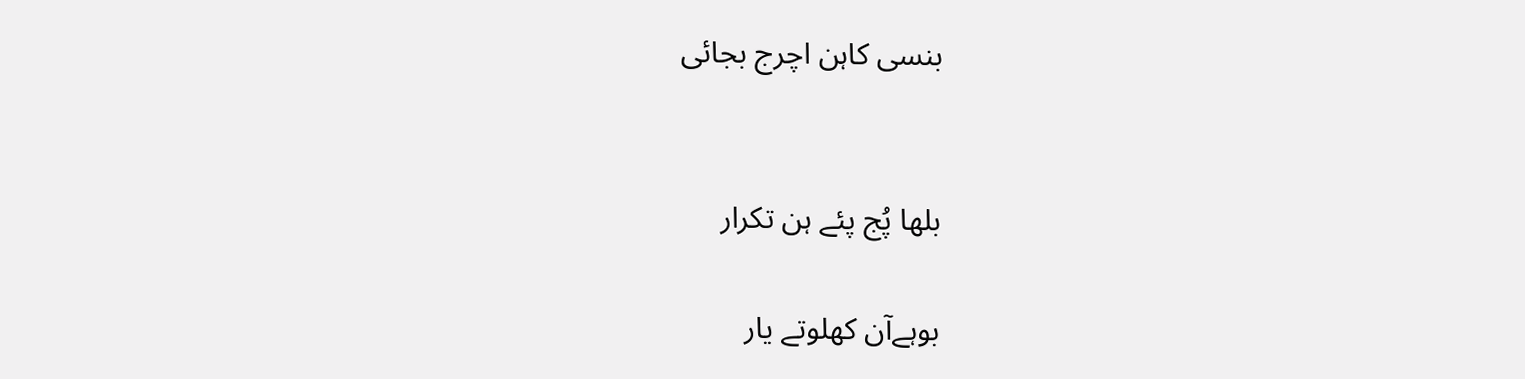بنسی کاہن اچرج بجائی


بلھا پُج پئے ہن تکرار

بوہےآن کھلوتے یار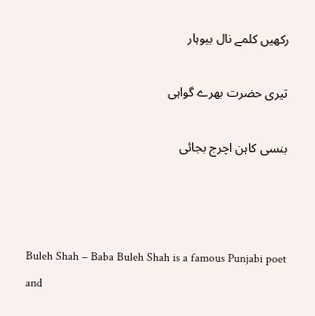رکھیں کلمے نال بیوہار

تیری حضرت بھرے گواہی

بنسی کاہن اچرج بجائی



Buleh Shah – Baba Buleh Shah is a famous Punjabi poet and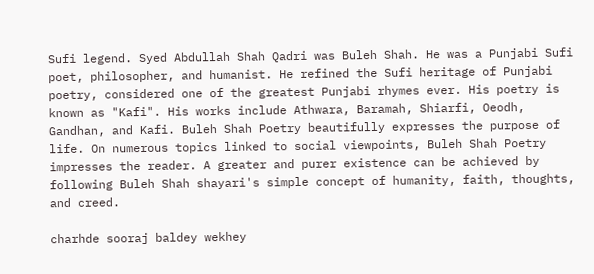Sufi legend. Syed Abdullah Shah Qadri was Buleh Shah. He was a Punjabi Sufi poet, philosopher, and humanist. He refined the Sufi heritage of Punjabi poetry, considered one of the greatest Punjabi rhymes ever. His poetry is known as "Kafi". His works include Athwara, Baramah, Shiarfi, Oeodh, Gandhan, and Kafi. Buleh Shah Poetry beautifully expresses the purpose of life. On numerous topics linked to social viewpoints, Buleh Shah Poetry impresses the reader. A greater and purer existence can be achieved by following Buleh Shah shayari's simple concept of humanity, faith, thoughts, and creed.

charhde sooraj baldey wekhey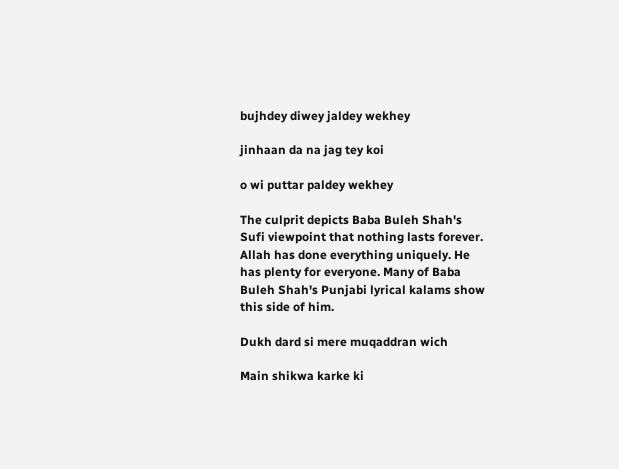bujhdey diwey jaldey wekhey

jinhaan da na jag tey koi

o wi puttar paldey wekhey

The culprit depicts Baba Buleh Shah's Sufi viewpoint that nothing lasts forever. Allah has done everything uniquely. He has plenty for everyone. Many of Baba Buleh Shah's Punjabi lyrical kalams show this side of him.

Dukh dard si mere muqaddran wich

Main shikwa karke ki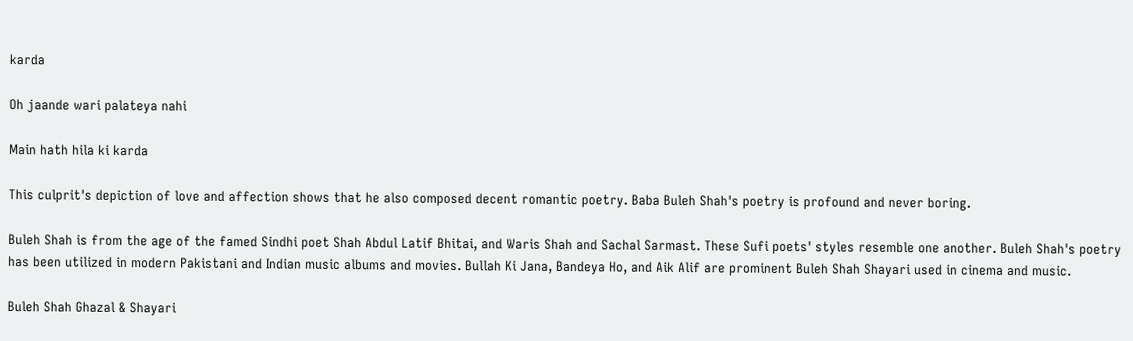karda

Oh jaande wari palateya nahi

Main hath hila ki karda

This culprit's depiction of love and affection shows that he also composed decent romantic poetry. Baba Buleh Shah's poetry is profound and never boring.

Buleh Shah is from the age of the famed Sindhi poet Shah Abdul Latif Bhitai, and Waris Shah and Sachal Sarmast. These Sufi poets' styles resemble one another. Buleh Shah's poetry has been utilized in modern Pakistani and Indian music albums and movies. Bullah Ki Jana, Bandeya Ho, and Aik Alif are prominent Buleh Shah Shayari used in cinema and music.

Buleh Shah Ghazal & Shayari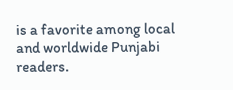is a favorite among local and worldwide Punjabi readers.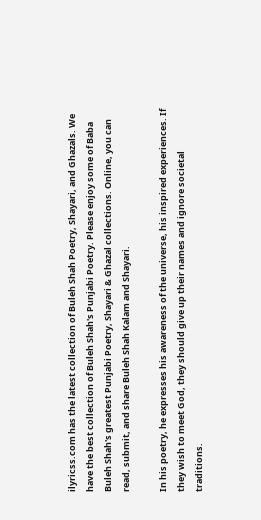ilyricss.com has the latest collection of Buleh Shah Poetry, Shayari, and Ghazals. We have the best collection of Buleh Shah's Punjabi Poetry. Please enjoy some of Baba Buleh Shah's greatest Punjabi Poetry, Shayari & Ghazal collections. Online, you can read, submit, and share Buleh Shah Kalam and Shayari.

In his poetry, he expresses his awareness of the universe, his inspired experiences. If they wish to meet God, they should give up their names and ignore societal traditions.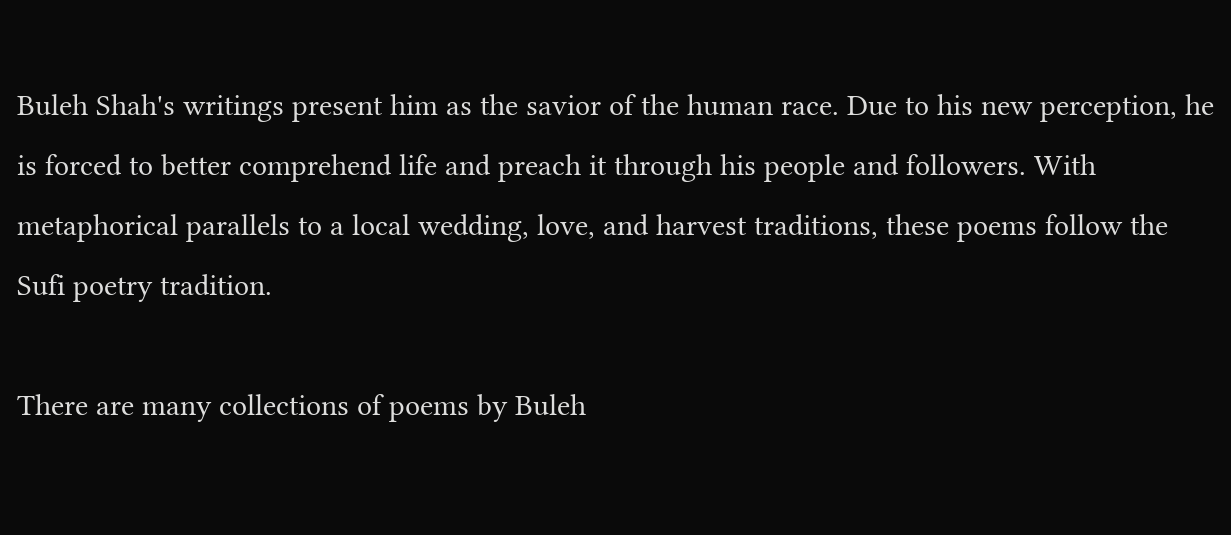Buleh Shah's writings present him as the savior of the human race. Due to his new perception, he is forced to better comprehend life and preach it through his people and followers. With metaphorical parallels to a local wedding, love, and harvest traditions, these poems follow the Sufi poetry tradition.

There are many collections of poems by Buleh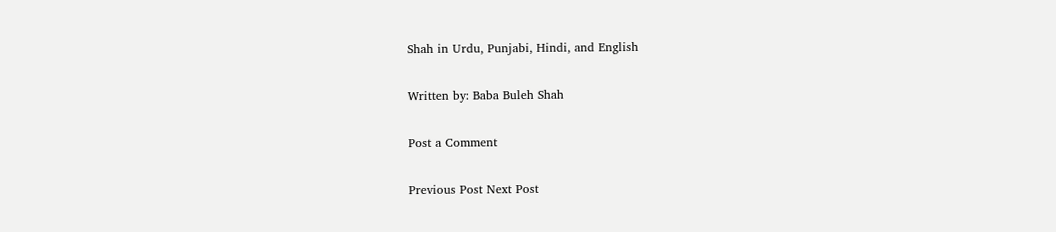Shah in Urdu, Punjabi, Hindi, and English

Written by: Baba Buleh Shah

Post a Comment

Previous Post Next Post